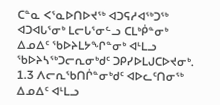ᑕᓐᓇ ᐸᕐᓇᐅᑎᐅᔪᖅ ᐊᑐᕋᓱᐊᖅᑐᖅ ᐊᑐᐊᒐᕐᓂᒃ ᒪᓕᒐᕐᓂᓪᓗ ᑕᒪᒃᑮᓐᓂᒃ ᐃᓄᐃᑦ ᖃᐅᔨᒪᔭᖏᓐᓂᒃ ᐊᒻᒪᓗ ᖃᐅᔨᓴᖅᑐᓕᕆᓂᒃᑯᑦ ᑐᑭᓯᐅᒪᒍᑕᐅᔪᓂᒃ.
1.3 ᐱᓕᕆᖃᑎᒌᓐᓂᒃᑯᑦ ᐊᐅᓚᑦᑎᓂᖅ
ᐃᓄᐃᑦ ᐊᒻᒪᓗ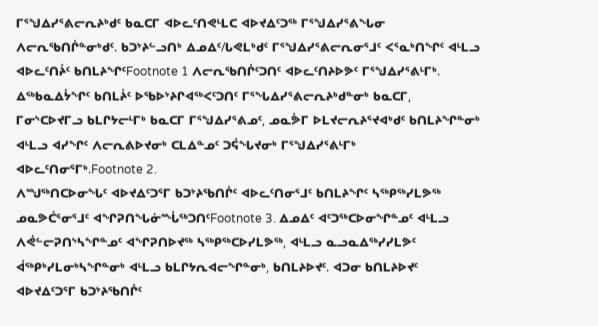ᒥᕐᖑᐃᓯᕐᕕᓕᕆᔨᒃᑯᑦ ᑲᓇᑕᒥ ᐊᐅᓚᑦᑎᕙᒻᒪᑕ ᐊᐅᔪᐃᑦᑐᖅ ᒥᕐᖑᐃᓯᕐᕕᖓᓂ ᐱᓕᕆᖃᑎᒌᓐᓂᒃᑯᑦ. ᑲᑐᔾᔨᓪᓗᑎᒃ ᐃᓄᐃᑦ/ᒐᕙᒪᒃᑯᑦ ᒥᕐᖑᐃᓯᕐᕕᓕᕆᓂᕐᒧᑦ ᐸᕐᓇᒃᑎᖏᑦ ᐊᒻᒪᓗ ᐊᐅᓚᑦᑎᔩᑦ ᑲᑎᒪᔨᖏᑦFootnote 1 ᐱᓕᕆᖃᑎᒌᑦᑐᑎᑦ ᐊᐅᓚᑦᑎᔨᐅᕗᑦ ᒥᕐᖑᐃᓯᕐᕕᒻᒥᒃ. ᐃᖅᑲᓇᐃᔮᖏᑦ ᑲᑎᒪᔩᑦ ᐅᖃᐅᔾᔨᒋᐊᖅᐸᑦᑐᑎᑦ ᒥᕐᖓᐃᓯᕐᕕᓕᕆᔨᒃᑯᓐᓂᒃ ᑲᓇᑕᒥ, ᒥᓂᔅᑕᐅᔪᒥᓗ ᑲᒪᒋᔭᓕᒻᒥᒃ ᑲᓇᑕᒥ ᒥᕐᖑᐃᓯᕐᕕᓄᑦ, ᓄᓇᕘᒥ ᐅᒪᔪᓕᕆᔨᕐᔪᐊᒃᑯᑦ ᑲᑎᒪᔨᖏᓐᓂᒃ ᐊᒻᒪᓗ ᐊᓯᖏᑦ ᐱᓕᕆᕕᐅᔪᓂᒃ ᑕᒪᐃᓐᓄᑦ ᑐᕌᖓᔪᓂᒃ ᒥᕐᖑᐃᓯᕐᕕᒻᒥᒃ ᐊᐅᓚᑦᑎᓂᕐᒥᒃ.Footnote 2.
ᐱᙳᖅᑎᑕᐅᓂᖓᑦ ᐊᐅᔪᐃᑦᑐᕐᒥ ᑲᑐᔾᔨᖃᑎᒌᑦ ᐊᐅᓚᑦᑎᓂᕐᒧᑦ ᑲᑎᒪᔨᖏᑦ ᓴᖅᑭᖅᓯᒪᕗᖅ ᓄᓇᕗᑖᕐᓂᕐᒧᑦ ᐊᖏᕈᑎᖓᓃᙶᖅᑐᑎᑦFootnote 3. ᐃᓄᐃᑦ ᐊᑦᑐᖅᑕᐅᓂᖏᓐᓄᑦ ᐊᒻᒪᓗ ᐱᕚᓪᓕᕈᑎᔅᓴᖏᓐᓄᑦ ᐊᖏᕈᑎᐅᔪᖅ ᓴᖅᑭᖅᑕᐅᓯᒪᕗᖅ, ᐊᒻᒪᓗ ᓇᓗᓇᐃᖅᓯᓯᒪᕗᑦ ᐋᖅᑭᒃᓯᒪᓂᒃᓴᖏᓐᓂᒃ ᐊᒻᒪᓗ ᑲᒪᒋᔭᕆᐊᓕᖏᓐᓂᒃ, ᑲᑎᒪᔨᐅᔪᑦ. ᐊᑐᓂ ᑲᑎᒪᔨᐅᔪᑦ ᐊᐅᔪᐃᑦᑐᕐᒥ ᑲᑐᔾᔨᖃᑎᒌᑦ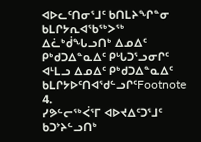ᐊᐅᓚᑦᑎᓂᕐᒧᑦ ᑲᑎᒪᔨᖏᓐᓂ ᑲᒪᒋᔭᕆᐊᖃᖅᐳᖅ ᐃᓛᒃᑰᖓᓗᑎᒃ ᐃᓄᐃᑦ ᑭᒃᑯᑐᐃᓐᓇᐃᑦ ᑭᒡᒐᑐᕐᓗᓂᒋᑦ ᐊᒻᒪᓗ ᐃᓄᐃᑦ ᑭᒃᑯᑐᐃᓐᓇᐃᑦ ᑲᒪᒋᔭᐅᑦᑎᐊᖁᓪᓗᒋᑦFootnote 4.
ᓯᕗᓪᓕᖅᐹᕐᒥ ᐊᐅᔪᐃᑦᑐᕐᒧᑦ ᑲᑐᔾᔨᓪᓗᑎᒃ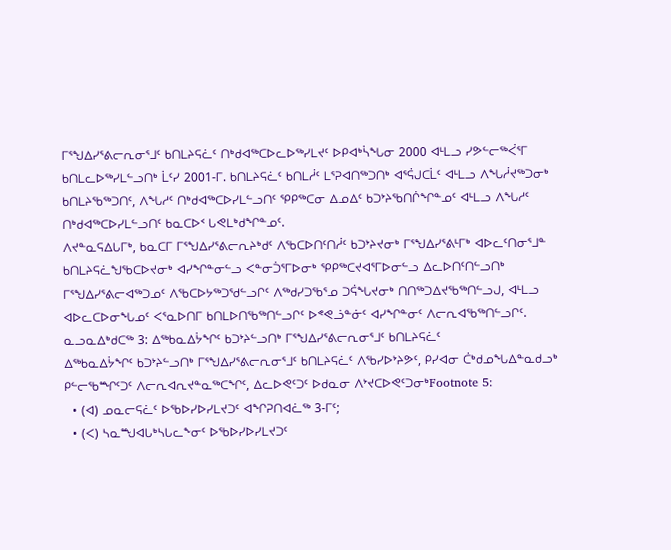ᒥᕐᖑᐃᓯᕐᕕᓕᕆᓂᕐᒧᑦ ᑲᑎᒪᔨᕋᓛᑦ ᑎᒃᑯᐊᖅᑕᐅᓚᐅᖅᓯᒪᔪᑦ ᐅᑭᐊᒃᓵᖓᓂ 2000 ᐊᒻᒪᓗ ᓯᕗᓪᓕᖅᐹᕐᒥ ᑲᑎᒪᓚᐅᖅᓯᒪᓪᓗᑎᒃ ᒫᑦᓯ 2001-ᒥ. ᑲᑎᒪᔨᕋᓛᑦ ᑲᑎᒪᓲᑦ ᒪᕐᕈᐊᑎᖅᑐᑎᒃ ᐊᕐᕌᒍᑕᒫᑦ ᐊᒻᒪᓗ ᐱᖓᓲᔪᖅᑐᓂᒃ ᑲᑎᒪᔨᖃᖅᑐᑎᑦ, ᐱᖓᓱᑦ ᑎᒃᑯᐊᖅᑕᐅᓯᒪᓪᓗᑎᑦ ᕿᑭᖅᑕᓂ ᐃᓄᐃᑦ ᑲᑐᔾᔨᖃᑎᒌᖏᓐᓄᑦ ᐊᒻᒪᓗ ᐱᖓᓱᑦ ᑎᒃᑯᐊᖅᑕᐅᓯᒪᓪᓗᑎᑦ ᑲᓇᑕᐅᑉ ᒐᕙᒪᒃᑯᖏᓐᓄᑦ.
ᐱᔪᓐᓇᕋᐃᒐᒥᒃ, ᑲᓇᑕᒥ ᒥᕐᖑᐃᓯᕐᕕᓕᕆᔨᒃᑯᑦ ᐱᖃᑕᐅᑎᑦᑎᓲᑦ ᑲᑐᔾᔨᔪᓂᒃ ᒥᕐᖑᐃᓯᕐᕕᒻᒥᒃ ᐊᐅᓚᑦᑎᓂᕐᒧᓐ ᑲᑎᒪᔨᕋᓛᖑᖃᑕᐅᔪᓂᒃ ᐊᓯᖏᓐᓂᓪᓗ ᐸᓐᓂᑑᕐᒥᐅᓂᒃ ᕿᑭᖅᑕᔪᐊᕐᒥᐅᓂᓪᓗ ᐃᓚᐅᑎᑦᑎᓪᓗᑎᒃ ᒥᕐᖑᐃᓯᕐᕕᓕᐊᖅᑐᓄᑦ ᐱᖃᑕᐅᔭᖅᑐᖁᓪᓗᒋᑦ ᐱᖅᑯᓯᑐᖃᕐᓄ ᑐᕌᖓᔪᓂᒃ ᑎᑎᖅᑐᐃᔪᖃᖅᑎᓪᓗᒍ, ᐊᒻᒪᓗ ᐊᐅᓚᑕᐅᓂᖓᓄᑦ ᐸᕐᓇᐅᑎᒥ ᑲᑎᒪᐅᑎᖃᖅᑎᓪᓗᒋᑦ ᐅᕝᕙᓘᓐᓃᑦ ᐊᓯᖏᓐᓂᑦ ᐱᓕᕆᐊᖃᖅᑎᓪᓗᒋᑦ.
ᓇᓗᓇᐃᒃᑯᑕᖅ 3: ᐃᖅᑲᓇᐃᔮᖏᑦ ᑲᑐᔾᔨᓪᓗᑎᒃ ᒥᕐᖑᐃᓯᕐᕕᓕᕆᓂᕐᒧᑦ ᑲᑎᒪᔨᕋᓛᑦ
ᐃᖅᑲᓇᐃᔮᖏᑦ ᑲᑐᔾᔨᓪᓗᑎᒃ ᒥᕐᖑᐃᓯᕐᕕᓕᕆᓂᕐᒧᑦ ᑲᑎᒪᔨᕋᓛᑦ ᐱᖃᓯᐅᔾᔨᕗᑦ, ᑭᓯᐊᓂ ᑖᒃᑯᓄᖓᐃᓐᓇᑯᓗᒃ ᑭᓪᓕᖃᙱᑦᑐᑦ ᐱᓕᕆᐊᕆᔪᓐᓇᖅᑕᖏᑦ, ᐃᓚᐅᕙᑦᑐᑦ ᐅᑯᓇᓂ ᐱᔾᔪᑕᐅᕙᑦᑐᓂᒃFootnote 5:
  • (ᐊ) ᓄᓇᓕᕋᓛᑦ ᐅᖃᐅᓯᐅᓯᒪᔪᑐᑦ ᐊᖏᕈᑎᐊᓛᖅ 3-ᒥᑦ;
  • (ᐸ) ᓴᓇᙳᐊᒐᒃᓴᒐᓚᖕᓂᑦ ᐅᖃᐅᓯᐅᓯᒪᔪᑐᑦ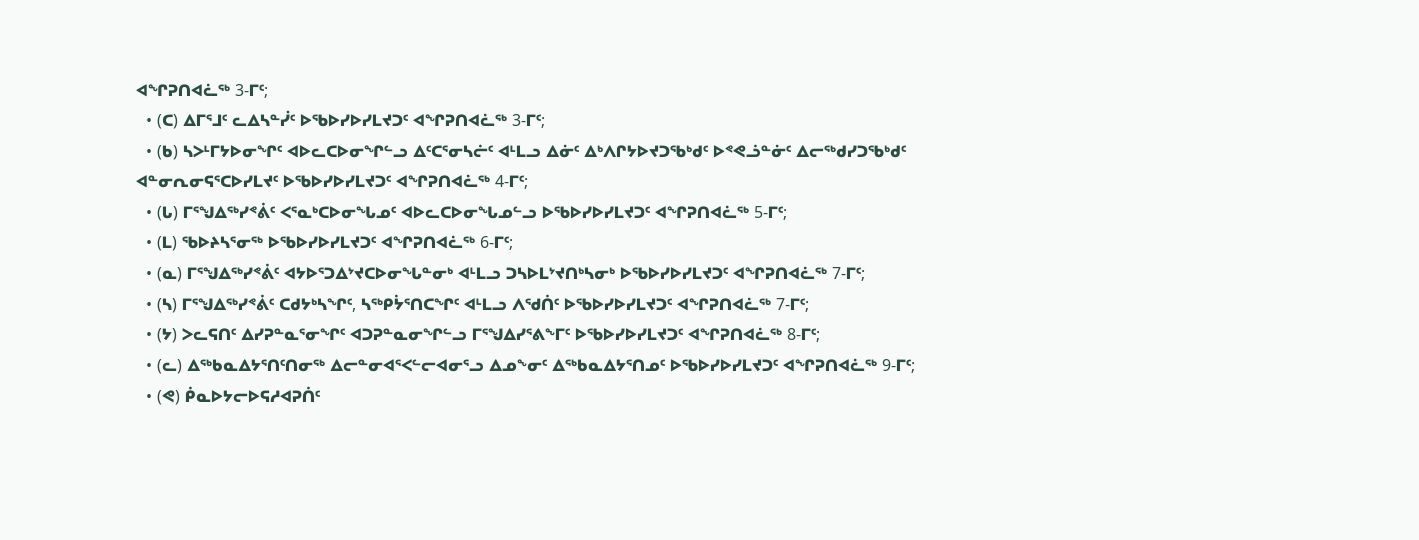ᐊᖏᕈᑎᐊᓛᖅ 3-ᒥᑦ;
  • (ᑕ) ᐃᒥᕐᒧᑦ ᓚᐃᓴᓐᓰᑦ ᐅᖃᐅᓯᐅᓯᒪᔪᑐᑦ ᐊᖏᕈᑎᐊᓛᖅ 3-ᒥᑦ;
  • (ᑲ) ᓴᐳᒻᒥᔭᐅᓂᖏᑦ ᐊᐅᓚᑕᐅᓂᖏᓪᓗ ᐃᑦᑕᕐᓂᓴᓖᑦ ᐊᒻᒪᓗ ᐃᓃᑦ ᐃᒃᐱᒋᔭᐅᔪᑐᖃᒃᑯᑦ ᐅᕝᕙᓘᓐᓃᑦ ᐃᓕᖅᑯᓯᑐᖃᒃᑯᑦ ᐊᓐᓂᕆᓂᕋᕐᑕᐅᓯᒪᔪᑦ ᐅᖃᐅᓯᐅᓯᒪᔪᑐᑦ ᐊᖏᕈᑎᐊᓛᖅ 4-ᒥᑦ;
  • (ᒐ) ᒥᕐᖑᐃᖅᓯᕝᕖᑦ ᐸᕐᓇᒃᑕᐅᓂᖓᓄᑦ ᐊᐅᓚᑕᐅᓂᖓᓄᓪᓗ ᐅᖃᐅᓯᐅᓯᒪᔪᑐᑦ ᐊᖏᕈᑎᐊᓛᖅ 5-ᒥᑦ;
  • (ᒪ) ᖃᐅᔨᓴᕐᓂᖅ ᐅᖃᐅᓯᐅᓯᒪᔪᑐᑦ ᐊᖏᕈᑎᐊᓛᖅ 6-ᒥᑦ;
  • (ᓇ) ᒥᕐᖑᐃᖅᓯᕝᕖᑦ ᐊᔭᐅᕐᑐᐃᔾᔪᑕᐅᓂᖓᓐᓂᒃ ᐊᒻᒪᓗ ᑐᓴᐅᒪᔾᔪᑎᒃᓴᓂᒃ ᐅᖃᐅᓯᐅᓯᒪᔪᑐᑦ ᐊᖏᕈᑎᐊᓛᖅ 7-ᒥᑦ;
  • (ᓴ) ᒥᕐᖑᐃᖅᓯᕝᕖᑦ ᑕᑯᔭᒃᓴᖏᑦ, ᓴᖅᑭᔮᕐᑎᑕᖏᑦ ᐊᒻᒪᓗ ᐱᖁᑏᑦ ᐅᖃᐅᓯᐅᓯᒪᔪᑐᑦ ᐊᖏᕈᑎᐊᓛᖅ 7-ᒥᑦ;
  • (ᔭ) ᐳᓚᕋᑎᑦ ᐃᓯᕈᓐᓇᕐᓂᖏᑦ ᐊᑐᕈᓐᓇᓂᖏᓪᓗ ᒥᕐᖑᐃᓯᕐᕕᖕᒥᑦ ᐅᖃᐅᓯᐅᓯᒪᔪᑐᑦ ᐊᖏᕈᑎᐊᓛᖅ 8-ᒥᑦ;
  • (ᓚ) ᐃᖅᑲᓇᐃᔭᕐᑎᑦᑎᓂᖅ ᐃᓕᓐᓂᐊᕐᐸᓪᓕᐊᓂᕐᓗ ᐃᓄᖕᓂᑦ ᐃᖅᑲᓇᐃᔭᕐᑎᓄᑦ ᐅᖃᐅᓯᐅᓯᒪᔪᑐᑦ ᐊᖏᕈᑎᐊᓛᖅ 9-ᒥᑦ;
  • (ᕙ) ᑮᓇᐅᔭᓕᐅᕋᓱᐊᕈᑏᑦ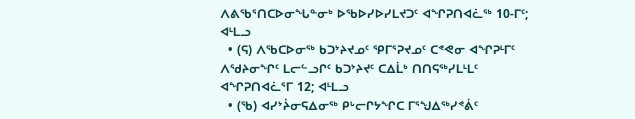ᐱᕕᖃᕐᑎᑕᐅᓂᖓᓐᓂᒃ ᐅᖃᐅᓯᐅᓯᒪᔪᑐᑦ ᐊᖏᕈᑎᐊᓛᖅ 10-ᒥᑦ; ᐊᒻᒪᓗ
  • (ᕋ) ᐱᖃᑕᐅᓂᖅ ᑲᑐᔾᔨᔪᓄᑦ ᕿᒥᕐᕈᔪᓄᑦ ᑕᕝᕙᓂ ᐊᖏᕈᒻᒥᑦ ᐱᖁᔨᓂᖏᑦ ᒪᓕᓪᓗᒋᑦ ᑲᑐᔾᔨᔪᑦ ᑕᐃᒫᒃ ᑎᑎᕋᖅᓯᒪᒻᒪᑦ ᐊᖏᕈᑎᐊᓛᕐᒥ 12; ᐊᒻᒪᓗ
  • (ᖃ) ᐊᓯᔾᔩᓂᕋᐃᓂᖅ ᑭᒡᓕᒋᔭᖏᑕ ᒥᕐᖑᐃᖅᓯᕝᕖᑦ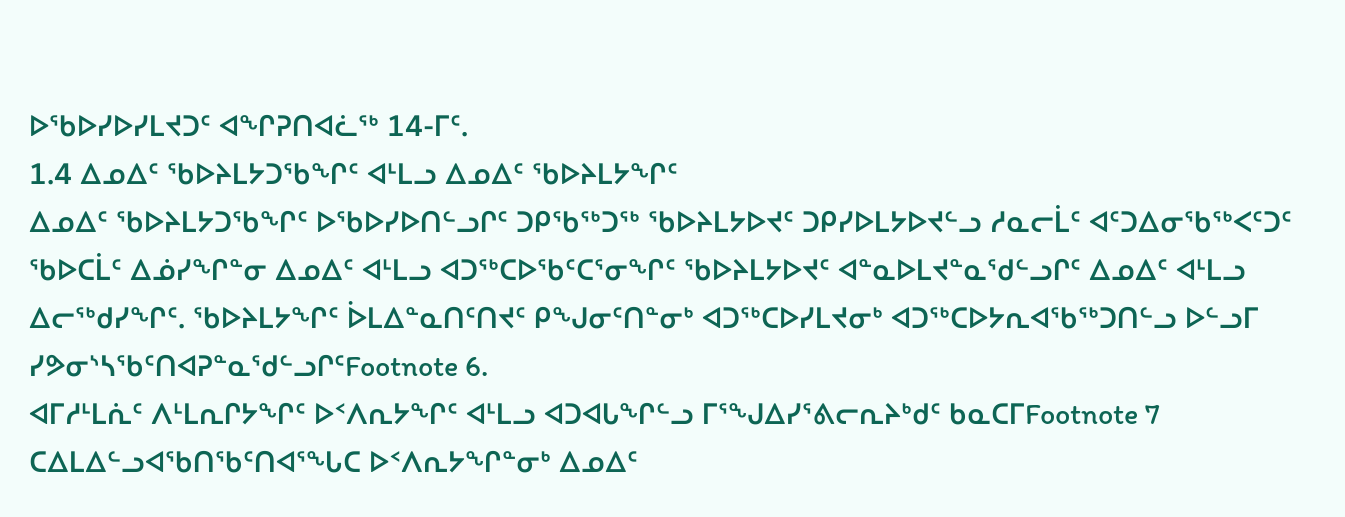ᐅᖃᐅᓯᐅᓯᒪᔪᑐᑦ ᐊᖏᕈᑎᐊᓛᖅ 14-ᒥᑦ.
1.4 ᐃᓄᐃᑦ ᖃᐅᔨᒪᔭᑐᖃᖏᑦ ᐊᒻᒪᓗ ᐃᓄᐃᑦ ᖃᐅᔨᒪᔭᖏᑦ
ᐃᓄᐃᑦ ᖃᐅᔨᒪᔭᑐᖃᖏᑦ ᐅᖃᐅᓯᐅᑎᓪᓗᒋᑦ ᑐᑭᖃᖅᑐᖅ ᖃᐅᔨᒪᔭᐅᔪᑦ ᑐᑭᓯᐅᒪᔭᐅᔪᓪᓗ ᓱᓇᓕᒫᑦ ᐊᑦᑐᐃᓂᖃᖅᐸᑦᑐᑦ ᖃᐅᑕᒫᑦ ᐃᓅᓯᖏᓐᓂ ᐃᓄᐃᑦ ᐊᒻᒪᓗ ᐊᑐᖅᑕᐅᖃᑦᑕᕐᓂᖏᑦ ᖃᐅᔨᒪᔭᐅᔪᑦ ᐊᓐᓇᐅᒪᔪᓐᓇᖁᓪᓗᒋᑦ ᐃᓄᐃᑦ ᐊᒻᒪᓗ ᐃᓕᖅᑯᓯᖏᑦ. ᖃᐅᔨᒪᔭᖏᑦ ᐆᒪᐃᓐᓇᑎᑦᑎᔪᑦ ᑭᖑᓂᑦᑎᓐᓂᒃ ᐊᑐᖅᑕᐅᓯᒪᔪᓂᒃ ᐊᑐᖅᑕᐅᔭᕆᐊᖃᖅᑐᑎᓪᓗ ᐅᓪᓗᒥ ᓯᕗᓂᔅᓴᖃᑦᑎᐊᕈᓐᓇᖁᓪᓗᒋᑦFootnote 6.
ᐊᒥᓱᒻᒪᕇᑦ ᐱᒻᒪᕆᒋᔭᖏᑦ ᐅᑉᐱᕆᔭᖏᑦ ᐊᒻᒪᓗ ᐊᑐᐊᒐᖏᓪᓗ ᒥᕐᖑᐃᓯᕐᕕᓕᕆᔨᒃᑯᑦ ᑲᓇᑕᒥFootnote 7 ᑕᐃᒪᐃᓪᓗᐊᖃᑎᖃᑦᑎᐊᕐᖓᑕ ᐅᑉᐱᕆᔭᖏᓐᓂᒃ ᐃᓄᐃᑦ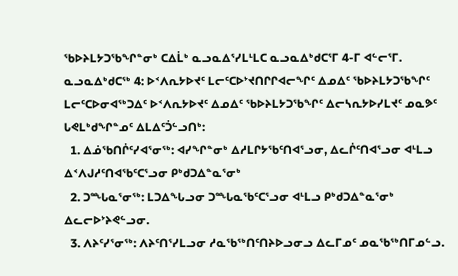ᖃᐅᔨᒪᔭᑐᖃᖏᓐᓂᒃ ᑕᐃᒫᒃ ᓇᓗᓇᐃᕐᓯᒪᒻᒪᑕ ᓇᓗᓇᐃᒃᑯᑕᕐᒥ 4-ᒥ ᐊᓪᓕᕐᒥ.
ᓇᓗᓇᐃᒃᑯᑕᖅ 4: ᐅᑉᐱᕆᔭᐅᔪᑦ ᒪᓕᑦᑕᐅᔾᔪᑎᒋᒋᐊᓕᖏᑦ ᐃᓄᐃᑦ ᖃᐅᔨᒪᔭᑐᖃᖏᑦ
ᒪᓕᑦᑕᐅᓂᐊᖅᑐᐃᑦ ᐅᑉᐱᕆᔭᐅᔪᑦ ᐃᓄᐃᑦ ᖃᐅᔨᒪᔭᑐᖃᖏᑦ ᐃᓕᓴᕆᔭᐅᓯᒪᔪᑦ ᓄᓇᕗᑦ ᒐᕙᒪᒃᑯᖏᓐᓄᑦ ᐃᒪᐃᑦᑑᓪᓗᑎᒃ:
  1. ᐃᓅᖃᑎᒌᑦᓯᐊᕐᓂᖅ: ᐊᓯᖏᓐᓂᒃ ᐃᓱᒪᒋᔭᖃᑦᑎᐊᕐᓗᓂ, ᐃᓚᒌᑦᑎᐊᕐᓗᓂ ᐊᒻᒪᓗ ᐃᑉᐱᒍᓱᑦᑎᐊᖃᑦᑕᕐᓗᓂ ᑭᒃᑯᑐᐃᓐᓇᕐᓂᒃ
  2. ᑐᙵᓇᕐᓂᖅ: ᒪᑐᐃᖓᓗᓂ ᑐᙵᓇᖃᑦᑕᕐᓗᓂ ᐊᒻᒪᓗ ᑭᒃᑯᑐᐃᓐᓇᕐᓂᒃ ᐃᓚᓕᐅᔾᔨᕙᓪᓗᓂ.
  3. ᐱᔨᑦᓯᕐᓂᖅ: ᐱᔨᑦᑎᕐᓯᒪᓗᓂ ᓱᓇᖃᖅᑎᑦᑎᔨᐅᓗᓂᓗ ᐃᓚᒥᓄᑦ ᓄᓇᖃᖅᑎᒥᓄᓪᓗ.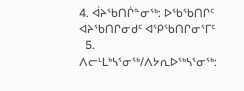4. ᐋᔨᖃᑎᒌᓐᓂᖅ: ᐅᖃᖃᑎᒋᑦ ᐊᔨᖃᑎᒋᓂᑯᑦ ᐊᕿᖃᑎᒋᓂᕐᒥᑦ
  5. ᐱᓕᒻᒪᒃᓴᕐᓂᖅ/ᐱᔭᕆᐅᖅᓴᕐᓂᖅ: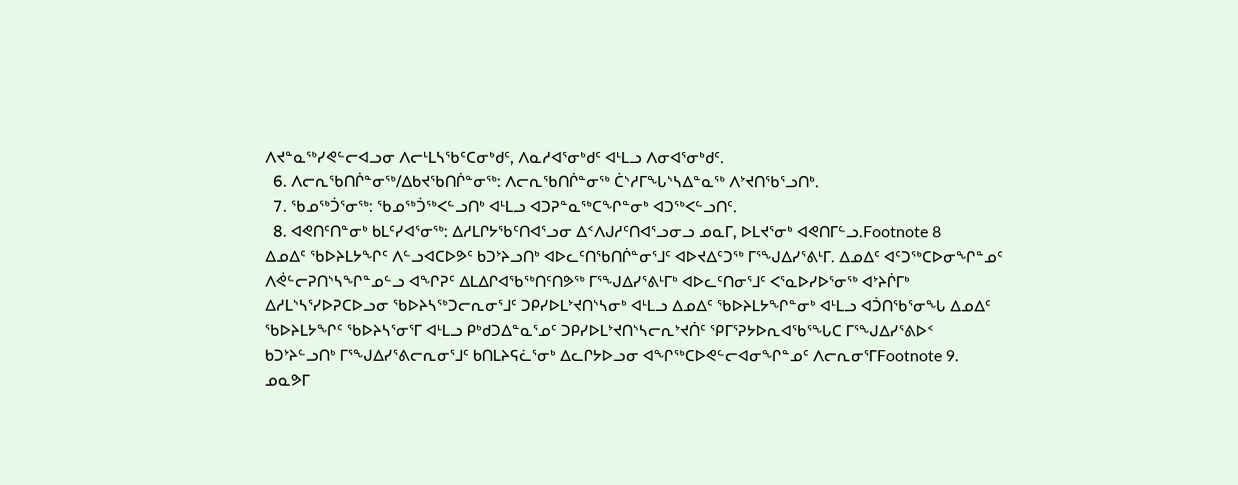ᐱᔪᓐᓇᖅᓯᕙᓪᓕᐊᓗᓂ ᐱᓕᒻᒪᓴᖃᑦᑕᓂᒃᑯᑦ, ᐱᓇᓱᐊᕐᓂᒃᑯᑦ ᐊᒻᒪᓗ ᐱᓂᐊᕐᓂᒃᑯᑦ.
  6. ᐱᓕᕆᖃᑎᒌᓐᓂᖅ/ᐃᑲᔪᖃᑎᒌᓐᓂᖅ: ᐱᓕᕆᖃᑎᒌᓐᓂᖅ ᑖᔅᓱᒥᖓᔅᓴᐃᓐᓇᖅ ᐱᔾᔪᑎᖃᕐᓗᑎᒃ.
  7. ᖃᓄᖅᑑᕐᓂᖅ: ᖃᓄᖅᑑᖅᐸᓪᓗᑎᒃ ᐊᒻᒪᓗ ᐊᑐᕈᓐᓇᖅᑕᖏᓐᓂᒃ ᐊᑐᖅᐸᓪᓗᑎᑦ.
  8. ᐊᕙᑎᑦᑎᓐᓂᒃ ᑲᒪᑦᓯᐊᕐᓂᖅ: ᐃᓱᒪᒋᔭᖃᑦᑎᐊᕐᓗᓂ ᐃᑉᐱᒍᓱᑦᑎᐊᕐᓗᓂᓗ ᓄᓇᒥ, ᐅᒪᔪᕐᓂᒃ ᐊᕙᑎᒥᓪᓗ.Footnote 8
ᐃᓄᐃᑦ ᖃᐅᔨᒪᔭᖏᑦ ᐱᓪᓗᐊᑕᐅᕗᑦ ᑲᑐᔾᔨᓗᑎᒃ ᐊᐅᓚᑦᑎᖃᑎᒌᓐᓂᕐᒧᑦ ᐊᐅᔪᐃᑦᑐᖅ ᒥᕐᖑᐃᓯᕐᕕᒻᒥ. ᐃᓄᐃᑦ ᐊᑦᑐᖅᑕᐅᓂᖏᓐᓄᑦ ᐱᕚᓪᓕᕈᑎᔅᓴᖏᓐᓄᓪᓗ ᐊᖏᕈᑦ ᐃᒪᐃᒋᐊᖃᖅᑎᑦᑎᕗᖅ ᒥᕐᖑᐃᓯᕐᕕᒻᒥᒃ ᐊᐅᓚᑦᑎᓂᕐᒧᑦ ᐸᕐᓇᐅᓯᐅᕐᓂᖅ ᐊᔾᔨᒌᒥᒃ ᐃᓱᒪᔅᓴᕐᓯᐅᕈᑕᐅᓗᓂ ᖃᐅᔨᓴᖅᑐᓕᕆᓂᕐᒧᑦ ᑐᑭᓯᐅᒪᔾᔪᑎᔅᓴᓂᒃ ᐊᒻᒪᓗ ᐃᓄᐃᑦ ᖃᐅᔨᒪᔭᖏᓐᓂᒃ ᐊᒻᒪᓗ ᐊᑑᑎᖃᕐᓂᖓ ᐃᓄᐃᑦ ᖃᐅᔨᒪᔭᖏᑦ ᖃᐅᔨᓴᕐᓂᕐᒥ ᐊᒻᒪᓗ ᑭᒃᑯᑐᐃᓐᓇᕐᓄᑦ ᑐᑭᓯᐅᒪᔾᔪᑎᔅᓴᓕᕆᔾᔪᑏᑦ ᕿᒥᕐᕈᔭᐅᕆᐊᖃᕐᖓᑕ ᒥᕐᖑᐃᓯᕐᕕᐅᑉ ᑲᑐᔾᔨᓪᓗᑎᒃ ᒥᕐᖑᐃᓯᕐᕕᓕᕆᓂᕐᒧᑦ ᑲᑎᒪᔨᕋᓛᕐᓂᒃ ᐃᓚᒋᔭᐅᓗᓂ ᐊᖏᖅᑕᐅᕙᓪᓕᐊᓂᖏᓐᓄᑦ ᐱᓕᕆᓂᕐᒥFootnote 9.
ᓄᓇᕗᒥ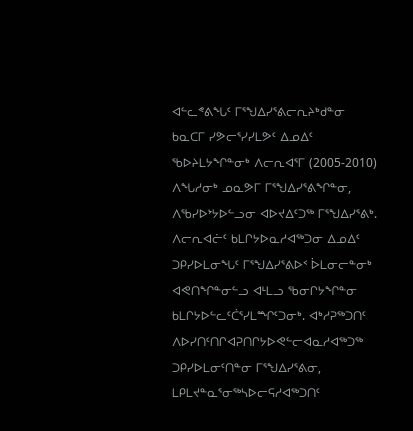ᐊᓪᓚᕝᕕᖓᑦ ᒥᕐᖑᐃᓯᕐᕕᓕᕆᔨᒃᑯᓐᓂ ᑲᓇᑕᒥ ᓯᕗᓕᕐᓯᓯᒪᕗᑦ ᐃᓄᐃᑦ ᖃᐅᔨᒪᔭᖏᓐᓂᒃ ᐱᓕᕆᐊᕐᒥ (2005-2010) ᐱᖓᓱᓂᒃ ᓄᓇᕗᒥ ᒥᕐᖑᐃᓯᕐᕕᖏᓐᓂ, ᐱᖃᓯᐅᔾᔭᐅᓪᓗᓂ ᐊᐅᔪᐃᑦᑐᖅ ᒥᕐᖑᐃᓯᕐᕕᒃ. ᐱᓕᕆᐊᓖᑦ ᑲᒪᒋᔭᐅᓇᓱᐊᖅᑐᓂ ᐃᓄᐃᑦ ᑐᑭᓯᐅᒪᓂᖓᑦ ᒥᕐᖑᐃᓯᕐᕕᐅᑉ ᐆᒪᓂᓕᓐᓂᒃ ᐊᕙᑎᖏᓐᓂᓪᓗ ᐊᒻᒪᓗ ᖃᓂᒋᔭᖏᓐᓂ ᑲᒪᒋᔭᐅᓪᓚᑦᑖᕐᓯᒪᙱᑦᑐᓂᒃ. ᐊᒃᓱᕈᖅᑐᑎᑦ ᐱᐅᓯᑎᑦᑎᒋᐊᕈᑎᒋᔭᐅᕙᓪᓕᐊᓇᓱᐊᖅᑐᖅ ᑐᑭᓯᐅᒪᓂᑦᑎᓐᓂ ᒥᕐᖑᐃᓯᕐᕕᓂ, ᒪᑭᒪᔪᓐᓇᕐᓂᖅᓴᐅᓕᕋᓱᐊᖅᑐᑎᑦ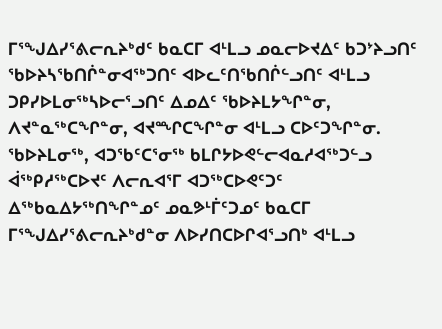ᒥᕐᖑᐃᓯᕐᕕᓕᕆᔨᒃᑯᑦ ᑲᓇᑕᒥ ᐊᒻᒪᓗ ᓄᓇᓕᐅᔪᐃᑦ ᑲᑐᔾᔨᓗᑎᑦ ᖃᐅᔨᓴᖃᑎᒌᓐᓂᐊᖅᑐᑎᑦ ᐊᐅᓚᑦᑎᖃᑎᒌᓪᓗᑎᑦ ᐊᒻᒪᓗ ᑐᑭᓯᐅᒪᓂᖅᓴᐅᓕᕐᓗᑎᑦ ᐃᓄᐃᑦ ᖃᐅᔨᒪᔭᖏᓐᓂ, ᐱᔪᓐᓇᖅᑕᖏᓐᓂ, ᐊᔪᙱᑕᖏᓐᓂ ᐊᒻᒪᓗ ᑕᐅᑦᑐᖏᓐᓂ. ᖃᐅᔨᒪᓂᖅ, ᐊᑐᖃᑦᑕᕐᓂᖅ ᑲᒪᒋᔭᐅᕙᓪᓕᐊᓇᓱᐊᖅᑐᓪᓗ ᐋᖅᑭᓱᖅᑕᐅᔪᑦ ᐱᓕᕆᐊᕐᒥ ᐊᑐᖅᑕᐅᕙᑦᑐᑦ ᐃᖅᑲᓇᐃᔭᖅᑎᖏᓐᓄᑦ ᓄᓇᕗᒻᒦᑦᑐᓄᑦ ᑲᓇᑕᒥ ᒥᕐᖑᐃᓯᕐᕕᓕᕆᔨᒃᑯᓐᓂ ᐱᐅᓯᑎᑕᐅᒋᐊᕐᓗᑎᒃ ᐊᒻᒪᓗ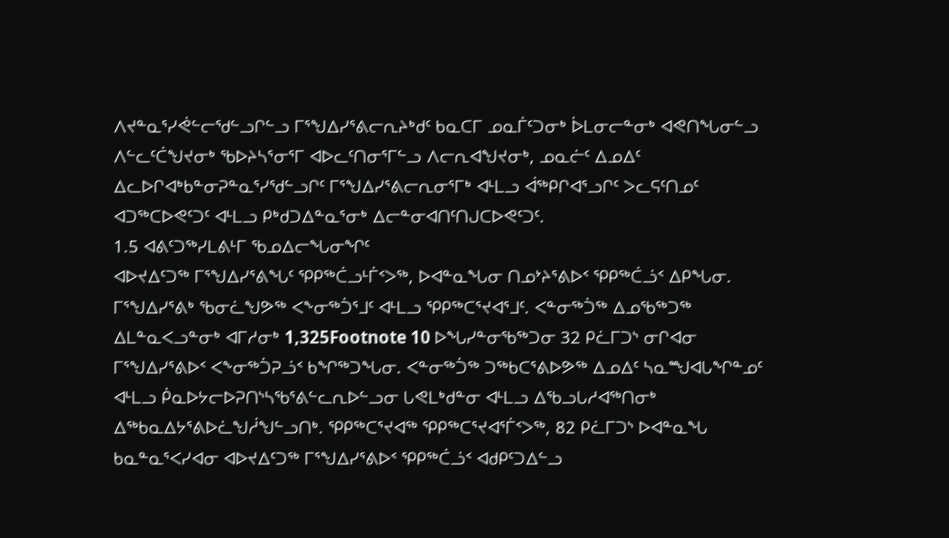ᐱᔪᓐᓇᕐᓯᕚᓪᓕᖁᓪᓗᒋᓪᓗ ᒥᕐᖑᐃᓯᕐᕕᓕᕆᔨᒃᑯᑦ ᑲᓇᑕᒥ ᓄᓇᒦᑦᑐᓂᒃ ᐆᒪᓂᓕᓐᓂᒃ ᐊᕙᑎᖓᓂᓪᓗ ᐱᓪᓚᑦᑖᖑᔪᓂᒃ ᖃᐅᔨᓴᕐᓂᕐᒥ ᐊᐅᓚᑦᑎᓂᕐᒥᓪᓗ ᐱᓕᕆᐊᖑᔪᓂᒃ, ᓄᓇᓖᑦ ᐃᓄᐃᑦ ᐃᓚᐅᒋᐊᒃᑲᓐᓂᕈᓐᓇᕐᓯᖁᓪᓗᒋᑦ ᒥᕐᖑᐃᓯᕐᕕᓕᕆᓂᕐᒥᒃ ᐊᒻᒪᓗ ᐋᖅᑭᒋᐊᕐᓗᒋᑦ ᐳᓚᕋᑦᑎᓄᑦ ᐊᑐᖅᑕᐅᕙᑦᑐᑦ ᐊᒻᒪᓗ ᑭᒃᑯᑐᐃᓐᓇᕐᓂᒃ ᐃᓕᓐᓂᐊᑎᑦᑎᒍᑕᐅᕙᑦᑐᑦ.
1.5 ᐊᕕᑦᑐᖅᓯᒪᕕᒻᒥ ᖃᓄᐃᓕᖓᓂᖏᑦ
ᐊᐅᔪᐃᑦᑐᖅ ᒥᕐᖑᐃᓯᕐᕕᖓᑦ ᕿᑭᖅᑖᓗᒻᒦᑉᐳᖅ, ᐅᐊᓐᓇᖓᓂ ᑎᓄᔾᔨᕐᕕᐅᑉ ᕿᑭᖅᑖᓘᑉ ᐃᑭᖓᓂ. ᒥᕐᖑᐃᓯᕐᕕᒃ ᖃᓂᓛᖑᕗᖅ ᐸᖕᓂᖅᑑᕐᒧᑦ ᐊᒻᒪᓗ ᕿᑭᖅᑕᕐᔪᐊᕐᒧᑦ. ᐸᓐᓂᖅᑑᖅ ᐃᓄᖃᖅᑐᖅ ᐃᒪᓐᓇᐸᓗᓐᓂᒃ ᐊᒥᓱᓂᒃ 1,325Footnote 10 ᐅᖓᓯᓐᓂᖃᖅᑐᓂ 32 ᑭᓛᒥᑐᔅ ᓂᒋᐊᓂ ᒥᕐᖑᐃᓯᕐᕕᐅᑉ ᐸᖕᓂᖅᑑᕈᓘᑉ ᑲᖏᖅᑐᖓᓂ. ᐸᓐᓂᖅᑑᖅ ᑐᖅᑲᑕᕐᕕᐅᕗᖅ ᐃᓄᐃᑦ ᓴᓇᙳᐊᒐᖏᓐᓄᑦ ᐊᒻᒪᓗ ᑮᓇᐅᔭᓕᐅᕈᑎᔅᓴᖃᕐᕕᓪᓚᕆᐅᓪᓗᓂ ᒐᕙᒪᒃᑯᓐᓂ ᐊᒻᒪᓗ ᐃᖃᓗᒐᓱᐊᖅᑎᓂᒃ ᐃᖅᑲᓇᐃᔭᕐᕕᐅᓛᖑᓲᖑᓪᓗᑎᒃ. ᕿᑭᖅᑕᕐᔪᐊᖅ ᕿᑭᖅᑕᕐᔪᐊᕐᒦᑉᐳᖅ, 82 ᑭᓛᒥᑐᔅ ᐅᐊᓐᓇᖓ ᑲᓇᓐᓇᕐᐸᓯᐊᓂ ᐊᐅᔪᐃᑦᑐᖅ ᒥᕐᖑᐃᓯᕐᕕᐅᑉ ᕿᑭᖅᑖᓘᑉ ᐊᑯᑭᑦᑐᐃᓪᓗ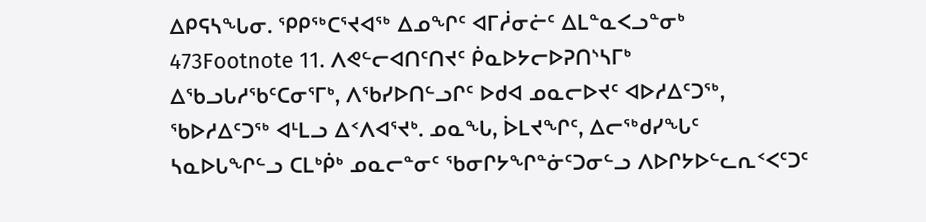ᐃᑭᕋᓴᖓᓂ. ᕿᑭᖅᑕᕐᔪᐊᖅ ᐃᓄᖏᑦ ᐊᒥᓲᓂᓖᑦ ᐃᒪᓐᓇᐸᓗᓐᓂᒃ 473Footnote 11. ᐱᕙᓪᓕᐊᑎᑦᑎᔪᑦ ᑮᓇᐅᔭᓕᐅᕈᑎᔅᓴᒥᒃ ᐃᖃᓗᒐᓱᖃᑦᑕᓂᕐᒥᒃ, ᐱᖃᓯᐅᑎᓪᓗᒋᑦ ᐅᑯᐊ ᓄᓇᓕᐅᔪᑦ ᐊᐅᓱᐃᑦᑐᖅ, ᖃᐅᓱᐃᑦᑐᖅ ᐊᒻᒪᓗ ᐃᑉᐱᐊᕐᔪᒃ. ᓄᓇᖓ, ᐆᒪᔪᖏᑦ, ᐃᓕᖅᑯᓯᖓᑦ ᓴᓇᐅᒐᖏᓪᓗ ᑕᒪᒃᑮᒃ ᓄᓇᓕᓐᓂᑦ ᖃᓂᒋᔭᖏᓐᓃᑦᑐᓂᓪᓗ ᐱᐅᒋᔭᐅᓪᓚᕆᑉᐸᑦᑐᑦ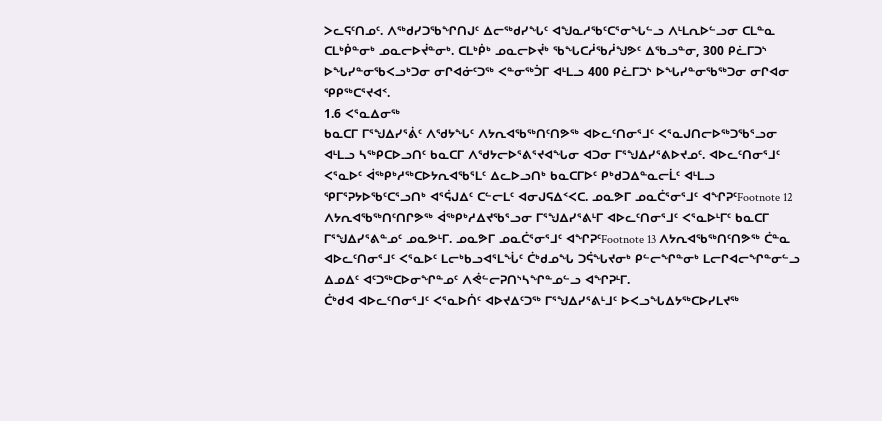ᐳᓚᕋᑦᑎᓄᑦ. ᐱᖅᑯᓯᑐᖃᖏᑎᒍᑦ ᐃᓕᖅᑯᓯᖓᑦ ᐊᖑᓇᓱᖃᑦᑕᕐᓂᖓᓪᓗ ᐱᒻᒪᕆᐅᓪᓗᓂ ᑕᒪᓐᓇ ᑕᒪᒃᑮᓐᓂᒃ ᓄᓇᓕᐅᔫᓐᓂᒃ. ᑕᒪᒃᑮᒃ ᓄᓇᓕᐅᔫᒃ ᖃᖓᑕᓲᖃᓲᖑᕗᑦ ᐃᖃᓗᓐᓂ, 300 ᑭᓛᒥᑐᔅ ᐅᖓᓯᓐᓂᖃᐸᓗᒃᑐᓂ ᓂᒋᐊᓃᑦᑐᖅ ᐸᓐᓂᖅᑑᒥ ᐊᒻᒪᓗ 400 ᑭᓛᒥᑐᔅ ᐅᖓᓯᓐᓂᖃᖅᑐᓂ ᓂᒋᐊᓂ ᕿᑭᖅᑕᕐᔪᐊᑉ.
1.6 ᐸᕐᓇᐃᓂᖅ
ᑲᓇᑕᒥ ᒥᕐᖑᐃᓯᕐᕖᑦ ᐱᖁᔭᖓᑦ ᐱᔭᕆᐊᖃᖅᑎᑦᑎᕗᖅ ᐊᐅᓚᑦᑎᓂᕐᒧᑦ ᐸᕐᓇᒍᑎᓕᐅᖅᑐᖃᕐᓗᓂ ᐊᒻᒪᓗ ᓴᖅᑭᑕᐅᓗᑎᑦ ᑲᓇᑕᒥ ᐱᖁᔭᓕᐅᕐᕕᕐᔪᐊᖓᓂ ᐊᑐᓂ ᒥᕐᖑᐃᓯᕐᕕᐅᔪᓄᑦ. ᐊᐅᓚᑦᑎᓂᕐᒧᑦ ᐸᕐᓇᐅᑦ ᐋᖅᑭᒃᓱᖅᑕᐅᔭᕆᐊᖃᕐᒪᑦ ᐃᓚᐅᓗᑎᒃ ᑲᓇᑕᒥᐅᑦ ᑭᒃᑯᑐᐃᓐᓇᓕᒫᑦ ᐊᒻᒪᓗ ᕿᒥᕐᕈᔭᐅᖃᑦᑕᕐᓗᑎᒃ ᐊᕐᕌᒍᐃᑦ ᑕᓪᓕᒪᑦ ᐊᓂᒍᕋᐃᑉᐸᑕ. ᓄᓇᕗᒥ ᓄᓇᑖᕐᓂᕐᒧᑦ ᐊᖏᕈᑦFootnote 12 ᐱᔭᕆᐊᖃᖅᑎᑦᑎᒋᕗᖅ ᐋᖅᑭᒃᓱᐃᔪᖃᕐᓗᓂ ᒥᕐᖑᐃᓯᕐᕕᒻᒥ ᐊᐅᓚᑦᑎᓂᕐᒧᑦ ᐸᕐᓇᐅᒻᒥᑦ ᑲᓇᑕᒥ ᒥᕐᖑᐃᓯᕐᕕᓐᓄᑦ ᓄᓇᕗᒻᒥ. ᓄᓇᕗᒥ ᓄᓇᑖᕐᓂᕐᒧᑦ ᐊᖏᕈᑦFootnote 13 ᐱᔭᕆᐊᖃᖅᑎᑦᑎᕗᖅ ᑖᓐᓇ ᐊᐅᓚᑦᑎᓂᕐᒧᑦ ᐸᕐᓇᐅᑦ ᒪᓕᒃᑲᓗᐊᕐᒪᖔᑦ ᑖᒃᑯᓄᖓ ᑐᕌᖓᔪᓂᒃ ᑭᓪᓕᖏᓐᓂᒃ ᒪᓕᒋᐊᓕᖏᓐᓂᓪᓗ ᐃᓄᐃᑦ ᐊᑦᑐᖅᑕᐅᓂᖏᓐᓄᑦ ᐱᕚᓪᓕᕈᑎᔅᓴᖏᓐᓄᓪᓗ ᐊᖏᕈᒻᒥ.
ᑖᒃᑯᐊ ᐊᐅᓚᑦᑎᓂᕐᒧᑦ ᐸᕐᓇᐅᑏᑦ ᐊᐅᔪᐃᑦᑐᖅ ᒥᕐᖑᐃᓯᕐᕕᒻᒧᑦ ᐅᐸᓗᖓᐃᔭᖅᑕᐅᓯᒪᔪᖅ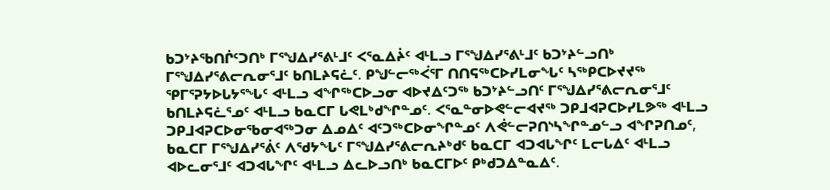ᑲᑐᔾᔨᖃᑎᒌᑦᑐᑎᒃ ᒥᕐᖑᐃᓯᕐᕕᒻᒧᑦ ᐸᕐᓇᐃᔩᑦ ᐊᒻᒪᓗ ᒥᕐᖑᐃᓯᕐᕕᒻᒧᑦ ᑲᑐᔾᔨᓪᓗᑎᒃ ᒥᕐᖑᐃᓯᕐᕕᓕᕆᓂᕐᒧᑦ ᑲᑎᒪᔨᕋᓛᑦ. ᑭᖑᓪᓕᖅᐹᕐᒥ ᑎᑎᕋᖅᑕᐅᓯᒪᓂᖓᑦ ᓴᖅᑭᑕᐅᔪᔪᖅ ᕿᒥᕐᕈᔭᐅᒐᔭᕐᖓᑦ ᐊᒻᒪᓗ ᐊᖏᖅᑕᐅᓗᓂ ᐊᐅᔪᐃᑦᑐᖅ ᑲᑐᔾᔨᓪᓗᑎᑦ ᒥᕐᖑᐃᓯᕐᕕᓕᕆᓂᕐᒧᑦ ᑲᑎᒪᔨᕋᓛᕐᓄᑦ ᐊᒻᒪᓗ ᑲᓇᑕᒥ ᒐᕙᒪᒃᑯᖏᓐᓄᑦ. ᐸᕐᓇᓐᓂᐅᕙᓪᓕᐊᔪᖅ ᑐᑭᒧᐊᕈᑕᐅᓯᒪᕗᖅ ᐊᒻᒪᓗ ᑐᑭᒧᐊᕈᑕᐅᓂᖃᓂᐊᖅᑐᓂ ᐃᓄᐃᑦ ᐊᑦᑐᖅᑕᐅᓂᖏᓐᓄᑦ ᐱᕚᓪᓕᕈᑎᔅᓴᖏᓐᓄᓪᓗ ᐊᖏᕈᑎᓄᑦ, ᑲᓇᑕᒥ ᒥᕐᖑᐃᓯᕐᕖᑦ ᐱᖁᔭᖓᑦ ᒥᕐᖑᐃᓯᕐᕕᓕᕆᔨᒃᑯᑦ ᑲᓇᑕᒥ ᐊᑐᐊᒐᖏᑦ ᒪᓕᒐᐃᑦ ᐊᒻᒪᓗ ᐊᐅᓚᓂᕐᒧᑦ ᐊᑐᐊᒐᖏᑦ ᐊᒻᒪᓗ ᐃᓚᐅᓗᑎᒃ ᑲᓇᑕᒥᐅᑦ ᑭᒃᑯᑐᐃᓐᓇᐃᑦ.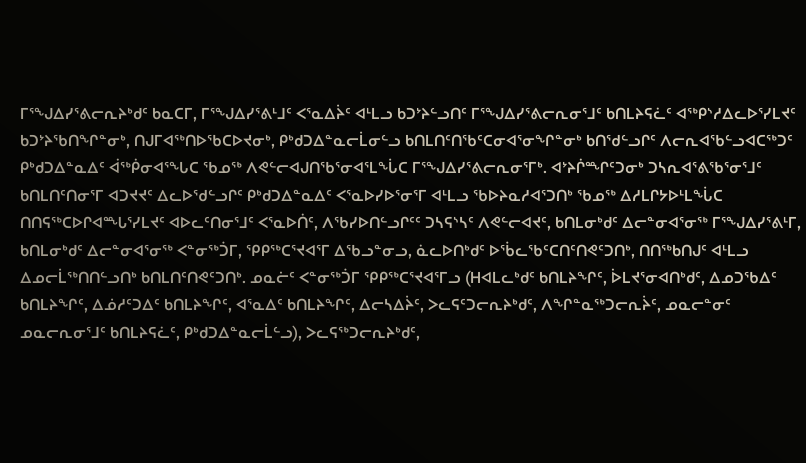ᒥᕐᖑᐃᓯᕐᕕᓕᕆᔨᒃᑯᑦ ᑲᓇᑕᒥ, ᒥᕐᖑᐃᓯᕐᕕᒻᒧᑦ ᐸᕐᓇᐃᔩᑦ ᐊᒻᒪᓗ ᑲᑐᔾᔨᓪᓗᑎᑦ ᒥᕐᖑᐃᓯᕐᕕᓕᕆᓂᕐᒧᑦ ᑲᑎᒪᔨᕋᓛᑦ ᐊᖅᑭᔅᓱᐃᓚᐅᕐᓯᒪᔪᑦ ᑲᑐᔾᔨᖃᑎᖏᓐᓂᒃ, ᑎᒍᒥᐊᖅᑎᐅᖃᑕᐅᔪᓂᒃ, ᑭᒃᑯᑐᐃᓐᓇᓕᒫᓂᓪᓗ ᑲᑎᒪᑎᑦᑎᖃᑦᑕᓂᐊᕐᓂᖏᓐᓂᒃ ᑲᑎᖁᓪᓗᒋᑦ ᐱᓕᕆᐊᖃᓪᓗᐊᑕᖅᑐᑦ ᑭᒃᑯᑐᐃᓐᓇᐃᑦ ᐋᖅᑮᓂᐊᕐᖓᑕ ᖃᓄᖅ ᐱᕙᓪᓕᐊᒍᑎᖃᕐᓂᐊᕐᒪᖔᑕ ᒥᕐᖑᐃᓯᕐᕕᓕᕆᓂᕐᒥᒃ. ᐊᔾᔨᒌᙱᑦᑐᓂᒃ ᑐᓴᕆᐊᕐᕕᖃᕐᓂᕐᒧᑦ ᑲᑎᒪᑎᑦᑎᓂᕐᒥ ᐊᑐᔪᔪᑦ ᐃᓚᐅᖁᓪᓗᒋᑦ ᑭᒃᑯᑐᐃᓐᓇᐃᑦ ᐸᕐᓇᐅᓯᐅᕐᓂᕐᒥ ᐊᒻᒪᓗ ᖃᐅᔨᓇᓱᐊᕐᑐᑎᒃ ᖃᓄᖅ ᐃᓱᒪᒋᔭᐅᒻᒪᖔᑕ ᑎᑎᕋᖅᑕᐅᒋᐊᙵᕐᓯᒪᔪᑦ ᐊᐅᓚᑦᑎᓂᕐᒧᑦ ᐸᕐᓇᐅᑏᑦ, ᐱᖃᓯᐅᑎᓪᓗᒋᑦᑦ ᑐᓴᕋᔅᓴᑦ ᐱᕙᓪᓕᐊᔪᑦ, ᑲᑎᒪᓂᒃᑯᑦ ᐃᓕᓐᓂᐊᕐᓂᖅ ᒥᕐᖑᐃᓯᕐᕕᒻᒥ, ᑲᑎᒪᓂᒃᑯᑦ ᐃᓕᓐᓂᐊᕐᓂᖅ ᐸᓐᓂᖅᑑᒥ, ᕿᑭᖅᑕᕐᔪᐊᕐᒥ ᐃᖃᓗᓐᓂᓗ, ᓈᓚᐅᑎᒃᑯᑦ ᐅᖄᓚᖃᑦᑕᑎᑦᑎᕙᑦᑐᑎᒃ, ᑎᑎᖅᑲᑎᒍᑦ ᐊᒻᒪᓗ ᐃᓄᓕᒫᖅᑎᑎᓪᓗᑎᒃ ᑲᑎᒪᑎᑦᑎᕙᑦᑐᑎᒃ. ᓄᓇᓖᑦ ᐸᓐᓂᖅᑑᒥ ᕿᑭᖅᑕᕐᔪᐊᕐᒥᓗ (ᕼᐊᒪᓚᒃᑯᑦ ᑲᑎᒪᔨᖏᑦ, ᐆᒪᔪᕐᓂᐊᑎᒃᑯᑦ, ᐃᓄᑐᖃᐃᑦ ᑲᑎᒪᔨᖏᑦ, ᐃᓅᓱᑦᑐᐃᑦ ᑲᑎᒪᔨᖏᑦ, ᐊᕐᓇᐃᑦ ᑲᑎᒪᔨᖏᑦ, ᐃᓕᓴᐃᔩᑦ, ᐳᓚᕋᑦᑐᓕᕆᔨᒃᑯᑦ, ᐱᖏᓐᓇᖅᑐᓕᕆᔩᑦ, ᓄᓇᓕᓐᓂᑦ ᓄᓇᓕᕆᓂᕐᒧᑦ ᑲᑎᒪᔨᕋᓛᑦ, ᑭᒃᑯᑐᐃᓐᓇᓕᒫᓪᓗ), ᐳᓚᕋᖅᑐᓕᕆᔨᒃᑯᑦ,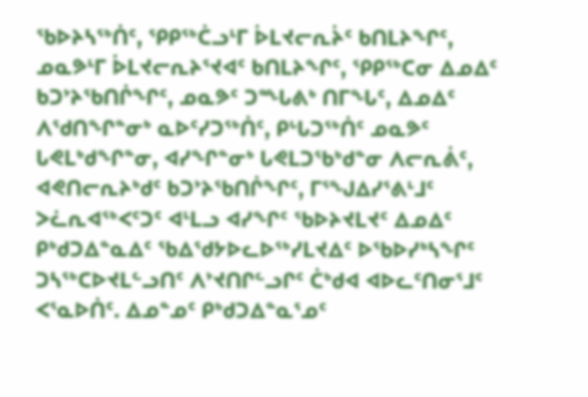ᖃᐅᔨᓴᖅᑏᑦ, ᕿᑭᖅᑖᓗᒻᒥ ᐆᒪᔪᓕᕆᔩᑦ ᑲᑎᒪᔨᖏᑦ, ᓄᓇᕗᒻᒥ ᐆᒪᔪᓕᕆᔨᕐᔪᐊᑦ ᑲᑎᒪᔨᖏᑦ, ᕿᑭᖅᑕᓂ ᐃᓄᐃᑦ ᑲᑐᔾᔨᖃᑎᒌᖏᑦ, ᓄᓇᕗᑦ ᑐᙵᕕᒃ ᑎᒥᖓᑦ, ᐃᓄᐃᑦ ᐱᖁᑎᖏᓐᓂᒃ ᓇᐅᑦᓯᑐᖅᑏᑦ, ᑭᒡᒐᑐᖅᑏᑦ ᓄᓇᕗᑦ ᒐᕙᒪᒃᑯᖏᓐᓂ, ᐊᓯᖏᓐᓂᒃ ᒐᕙᒪᑐᖃᒃᑯᓐᓂ ᐱᓕᕆᕖᑦ, ᐊᕙᑎᓕᕆᔨᒃᑯᑦ ᑲᑐᔾᔨᖃᑎᒌᖏᑦ, ᒥᕐᖑᐃᓯᕐᕕᒻᒧᑦ ᐳᓛᕆᐊᖅᐸᑦᑐᑦ ᐊᒻᒪᓗ ᐊᓯᖏᑦ ᖃᐅᔨᔪᒪᔪᑦ ᐃᓄᐃᑦ ᑭᒃᑯᑐᐃᓐᓇᐃᑦ ᖃᐃᖁᔭᐅᓚᐅᖅᓯᒪᔪᐃᑦ ᐅᖃᐅᓯᒃᓴᖏᑦ ᑐᓴᖅᑕᐅᔪᒪᓪᓗᑎᑦ ᐱᔾᔪᑎᒋᓪᓗᒋᑦ ᑖᒃᑯᐊ ᐊᐅᓚᑦᑎᓂᕐᒧᑦ ᐸᕐᓇᐅᑏᑦ. ᐃᓄᓐᓄᑦ ᑭᒃᑯᑐᐃᓐᓇᕐᓄᑦ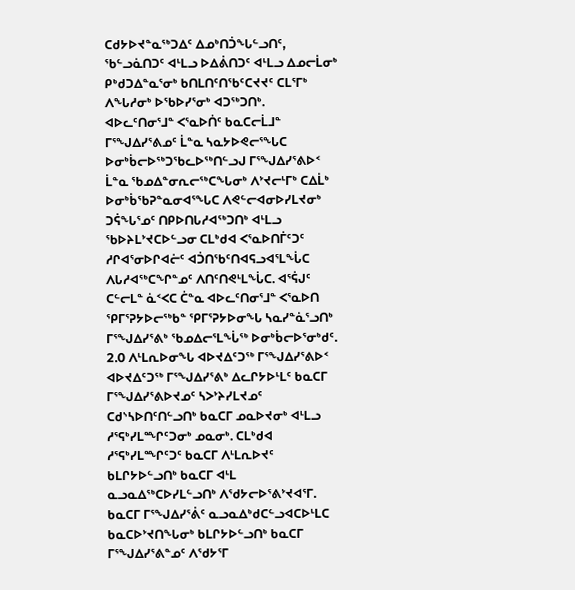ᑕᑯᔭᐅᔪᓐᓇᖅᑐᐃᑦ ᐃᓄᒃᑎᑑᖓᓪᓗᑎᑦ, ᖃᓪᓗᓈᑎᑐᑦ ᐊᒻᒪᓗ ᐅᐃᕖᑎᑐᑦ ᐊᒻᒪᓗ ᐃᓄᓕᒫᓂᒃ ᑭᒃᑯᑐᐃᓐᓇᕐᓂᒃ ᑲᑎᒪᑎᑦᑎᖃᑦᑕᔪᔪᑦ ᑕᒪᕐᒥᒃ ᐱᖓᓱᓂᒃ ᐅᖃᐅᓯᕐᓂᒃ ᐊᑐᖅᑐᑎᒃ.
ᐊᐅᓚᑦᑎᓂᕐᒧᓐ ᐸᕐᓇᐅᑏᑦ ᑲᓇᑕᓕᒫᒧᓐ ᒥᕐᖑᐃᓯᕐᕕᓄᑦ ᒫᓐᓇ ᓴᓇᔭᐅᕙᓕᕐᖓᑕ ᐅᓂᒃᑳᓕᐅᖅᑐᖃᓚᐅᖅᑎᓪᓗᒍ ᒥᕐᖑᐃᓯᕐᕕᐅᑉ ᒫᓐᓇ ᖃᓄᐃᓐᓂᕆᓕᖅᑕᖓᓂᒃ ᐱᔾᔪᓕᒻᒥᒃ ᑕᐃᒫᒃ ᐅᓂᒃᑳᖃᕈᓐᓇᓂᐊᕐᖓᑕ ᐱᕙᓪᓕᐊᓂᐅᓯᒪᔪᓂᒃ ᑐᕌᖓᕐᓄᑦ ᑎᑭᐅᑎᒐᓱᐊᖅᑐᑎᒃ ᐊᒻᒪᓗ ᖃᐅᔨᒪᔾᔪᑕᐅᓪᓗᓂ ᑕᒪᒃᑯᐊ ᐸᕐᓇᐅᑎᒦᑦᑐᑦ ᓱᒋᐊᕐᓂᐅᒋᐊᓖᑦ ᐊᑑᑎᖃᑦᑎᐊᕋᓗᐊᕐᒪᖔᑕ ᐱᒐᓱᐊᖅᑕᖏᓐᓄᑦ ᐱᑎᑦᑎᕙᒻᒪᖔᑕ. ᐊᕐᕌᒍᑦ ᑕᓪᓕᒪᓐ ᓈᑉᐸᑕ ᑖᓐᓇ ᐊᐅᓚᑦᑎᓂᕐᒧᓐ ᐸᕐᓇᐅᑎ ᕿᒥᕐᕈᔭᐅᓕᖅᑲᓐ ᕿᒥᕐᕈᔭᐅᓂᖓ ᓴᓇᓯᓐᓈᕐᓗᑎᒃ ᒥᕐᖑᐃᓯᕐᕕᒃ ᖃᓄᐃᓕᕐᒪᖔᖅ ᐅᓂᒃᑳᓕᐅᕐᓂᒃᑯᑦ.
2.0 ᐱᒻᒪᕆᐅᓂᖓ ᐊᐅᔪᐃᑦᑐᖅ ᒥᕐᖑᐃᓯᕐᕕᐅᑉ
ᐊᐅᔪᐃᑦᑐᖅ ᒥᕐᖑᐃᓯᕐᕕᒃ ᐃᓚᒋᔭᐅᒻᒪᑦ ᑲᓇᑕᒥ ᒥᕐᖑᐃᓯᕐᕕᐅᔪᓄᑦ ᓴᐳᔾᔨᓯᒪᔪᓄᑦ ᑕᑯᔅᓴᐅᑎᑦᑎᓪᓗᑎᒃ ᑲᓇᑕᒥ ᓄᓇᐅᔪᓂᒃ ᐊᒻᒪᓗ ᓱᕐᕋᒃᓯᒪᙱᑦᑐᓂᒃ ᓄᓇᓂᒃ. ᑕᒪᒃᑯᐊ ᓱᕐᕋᒃᓯᒪᙱᑦᑐᑦ ᑲᓇᑕᒥ ᐱᒻᒪᕆᐅᔪᑦ ᑲᒪᒋᔭᐅᓪᓗᑎᒃ ᑲᓇᑕᒥ ᐊᒻᒪ ᓇᓗᓇᐃᖅᑕᐅᓯᒪᓪᓗᑎᒃ ᐱᖁᔭᓕᐅᕐᕕᔾᔪᐊᕐᒥ. ᑲᓇᑕᒥ ᒥᕐᖑᐃᓯᕐᕖᑦ ᓇᓗᓇᐃᒃᑯᑕᓪᓗᐊᑕᐅᒻᒪᑕ ᑲᓇᑕᐅᔾᔪᑎᖓᓂᒃ ᑲᒪᒋᔭᐅᓪᓗᑎᒃ ᑲᓇᑕᒥ ᒥᕐᖑᐃᓯᕐᕕᓐᓄᑦ ᐱᖁᔭᕐᒥ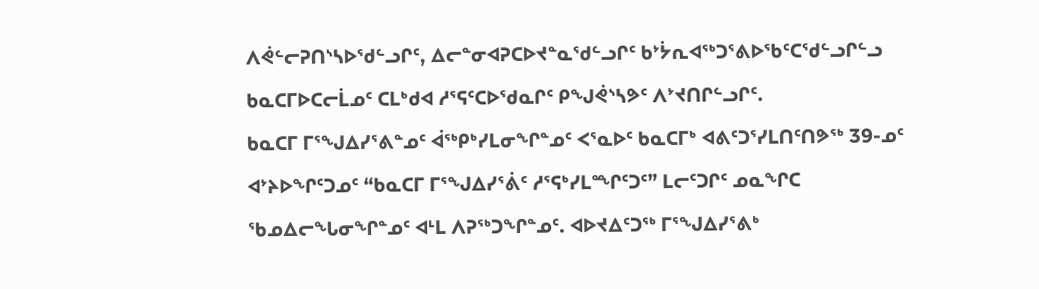ᐱᕚᓪᓕᕈᑎᔅᓴᐅᖁᓪᓗᒋᑦ, ᐃᓕᓐᓂᐊᕈᑕᐅᔪᓐᓇᖁᓪᓗᒋᑦ ᑲᔾᔮᕆᐊᖅᑐᕐᕕᐅᖃᑦᑕᖁᓪᓗᒋᓪᓗ ᑲᓇᑕᒥᐅᑕᓕᒫᓄᑦ ᑕᒪᒃᑯᐊ ᓱᕐᕋᑦᑕᐅᖁᓇᒋᑦ ᑭᖑᕚᔅᓴᕗᑦ ᐱᔾᔪᑎᒋᓪᓗᒋᑦ.
ᑲᓇᑕᒥ ᒥᕐᖑᐃᓯᕐᕕᓐᓄᑦ ᐋᖅᑭᒃᓯᒪᓂᖏᓐᓄᑦ ᐸᕐᓇᐅᑦ ᑲᓇᑕᒥᒃ ᐊᕕᑦᑐᕐᓯᒪᑎᑦᑎᕗᖅ 39-ᓄᑦ ᐊᔾᔨᐅᖏᑦᑐᓄᑦ “ᑲᓇᑕᒥ ᒥᕐᖑᐃᓯᕐᕖᑦ ᓱᕐᕋᒃᓯᒪᙱᑦᑐᑦ” ᒪᓕᑦᑐᒋᑦ ᓄᓇᖏᑕ ᖃᓄᐃᓕᖓᓂᖏᓐᓄᑦ ᐊᒻᒪ ᐱᕈᖅᑐᖏᓐᓄᑦ. ᐊᐅᔪᐃᑦᑐᖅ ᒥᕐᖑᐃᓯᕐᕕᒃ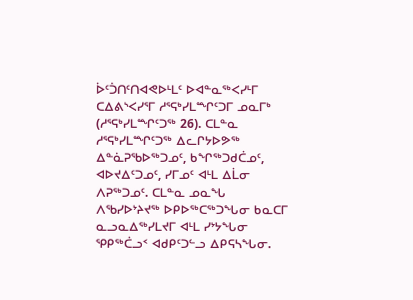ᐆᑦᑑᑎᑦᑎᐊᕙᐅᒻᒪᑦ ᐅᐊᓐᓇᖅᐸᓯᒻᒥ ᑕᐃᕕᔅᐸᓯᕐᒥ ᓱᕐᕋᒃᓯᒪᙱᑦᑐᒥ ᓄᓇᒥᒃ (ᓱᕐᕋᒃᓯᒪᙱᑦᑐᖅ 26). ᑕᒪᓐᓇ ᓱᕐᕋᒃᓯᒪᙱᑦᑐᖅ ᐃᓚᒋᔭᐅᕗᖅ ᐃᓐᓈᕈᖃᐅᖅᑐᓄᑦ, ᑲᖏᖅᑐᑯᑖᓄᑦ, ᐊᐅᔪᐃᑦᑐᓄᑦ, ᓯᒥᓄᑦ ᐊᒻᒪ ᐃᒫᓂ ᐱᕈᖅᑐᓄᑦ. ᑕᒪᓐᓇ ᓄᓇᖓ ᐱᖃᓯᐅᔾᔨᔪᖅ ᐅᑭᐅᖅᑕᖅᑐᖓᓂ ᑲᓇᑕᒥ ᓇᓗᓇᐃᖅᓯᒪᔪᒥ ᐊᒻᒪ ᓯᔾᔭᖓᓂ ᕿᑭᖅᑖᓗᑉ ᐊᑯᑭᑦᑐᓪᓗ ᐃᑭᕋᓴᖓᓂ.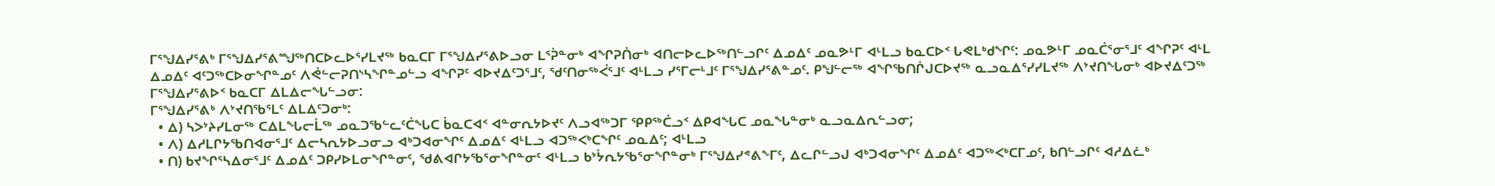ᒥᕐᖑᐃᓯᕐᕕᒃ ᒥᕐᖑᐃᓯᕐᕕᙳᖅᑎᑕᐅᓚᐅᕐᓯᒪᔪᖅ ᑲᓇᑕᒥ ᒥᕐᖑᐃᓯᕐᕕᐅᓗᓂ ᒪᕐᕉᓐᓂᒃ ᐊᖏᕈᑏᓂᒃ ᐊᑎᓕᐅᓚᐅᖅᑎᓪᓗᒋᑦ ᐃᓄᐃᑦ ᓄᓇᕗᒻᒥ ᐊᒻᒪᓗ ᑲᓇᑕᐅᑉ ᒐᕙᒪᒃᑯᖏᑦ: ᓄᓇᕗᒻᒥ ᓄᓇᑖᕐᓂᕐᒧᑦ ᐊᖏᕈᑦ ᐊᒻᒪ ᐃᓄᐃᑦ ᐊᑦᑐᖅᑕᐅᓂᖏᓐᓄᑦ ᐱᕚᓪᓕᕈᑎᔅᓴᖏᓐᓄᓪᓗ ᐊᖏᕈᑦ ᐊᐅᔪᐃᑦᑐᕐᒧᑦ, ᖁᑦᑎᓂᖅᐹᕐᒧᑦ ᐊᒻᒪᓗ ᓯᕐᒥᓕᒻᒧᑦ ᒥᕐᖑᐃᓯᕐᕕᓐᓄᑦ. ᑭᖑᓪᓕᖅ ᐊᖏᖃᑎᒌᒍᑕᐅᔪᖅ ᓇᓗᓇᐃᕐᓯᓯᒪᔪᖅ ᐱᔾᔪᑎᖓᓂᒃ ᐊᐅᔪᐃᑦᑐᖅ ᒥᕐᖑᐃᓯᕐᕕᐅᑉ ᑲᓇᑕᒥ ᐃᒪᐃᓕᖓᓪᓗᓂ:
ᒥᕐᖑᐃᓯᕐᕕᒃ ᐱᔾᔪᑎᖃᕐᒪᑦ ᐃᒪᐃᑦᑐᓂᒃ:
  • ᐃ) ᓴᐳᔾᔨᓯᒪᓂᖅ ᑕᐃᒪᖓᓕᒫᖅ ᓄᓇᑐᖃᓪᓚᑦᑖᖓᑕ ᑳᓇᑕᐊᑉ ᐊᓐᓂᕆᔭᐅᔪᑦ ᐱᓗᐊᖅᑐᒥ ᕿᑭᖅᑖᓗᑉ ᐃᑭᐊᖓᑕ ᓄᓇᖓᓐᓂᒃ ᓇᓗᓇᐃᕆᓪᓗᓂ;
  • ᐱ) ᐃᓱᒪᒋᔭᖃᑎᐊᓂᕐᒧᑦ ᐃᓕᓴᕆᔭᐅᓗᓂᓗ ᐊᒃᑐᐊᓂᖏᑦ ᐃᓄᐃᑦ ᐊᒻᒪᓗ ᐊᑐᖅᐸᒃᑕᖏᑦ ᓄᓇᐃᑦ; ᐊᒻᒪᓗ
  • ᑎ) ᑲᔪᖏᕐᓴᐃᓂᕐᒧᑦ ᐃᓄᐃᑦ ᑐᑭᓯᐅᒪᓂᖏᓐᓂᑦ, ᖁᕕᐊᒋᔭᖃᕐᓂᖏᓐᓂᑦ ᐊᒻᒪᓗ ᑲᔾᔮᕆᔭᖃᕐᓂᖏᓐᓂᒃ ᒥᕐᖑᐃᓯᕝᕕᖕᒥᑦ, ᐃᓚᒋᓪᓗᒍ ᐊᒃᑐᐊᓂᖏᑦ ᐃᓄᐃᑦ ᐊᑐᖅᐸᒃᑕᒥᓄᑦ, ᑲᑎᓪᓗᒋᑦ ᐊᓱᐃᓛᒃ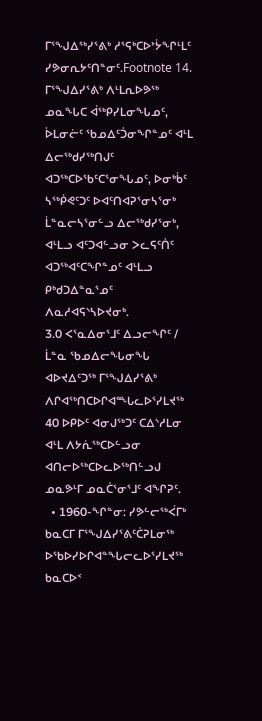ᒥᕐᖑᐃᖅᓯᕐᕕᒃ ᓱᕐᕋᒃᑕᐅᔾᔮᖏᒻᒪᑦ ᓯᕗᓂᕆᔭᑦᑎᓐᓂᑦ.Footnote 14.
ᒥᕐᖑᐃᓯᕐᕕᒃ ᐱᒻᒪᕆᐅᕗᖅ ᓄᓇᖓᑕ ᐋᖅᑭᓯᒪᓂᖓᓄᑦ, ᐆᒪᓂᓖᑦ ᖃᓄᐃᑦᑑᓂᖏᓐᓄᑦ ᐊᒻᒪ ᐃᓕᖅᑯᓯᖅᑎᒍᑦ ᐊᑐᖅᑕᐅᖃᑦᑕᕐᓂᖓᓄᑦ, ᐅᓂᒃᑳᑦ ᓴᖅᑮᕙᑦᑐᑦ ᐅᐊᑦᑎᐊᕈᕐᓂᓴᕐᓂᒃ ᒫᓐᓇᓕᓴᕐᓂᓪᓗ ᐃᓕᖅᑯᓯᕐᓂᒃ, ᐊᒻᒪᓗ ᐊᑦᑐᐊᓪᓗᓂ ᐳᓚᕋᑦᑏᑦ ᐊᑐᖅᐊᑦᑕᖏᓐᓄᑦ ᐊᒻᒪᓗ ᑭᒃᑯᑐᐃᓐᓇᕐᓄᑦ ᐱᓇᓱᐊᕋᔅᓴᐅᔪᓂᒃ.
3.0 ᐸᕐᓇᐃᓂᕐᒧᑦ ᐃᓗᓕᖏᑦ / ᒫᓐᓇ ᖃᓄᐃᓕᖓᓂᖓ
ᐊᐅᔪᐃᑦᑐᖅ ᒥᕐᖑᐃᓯᕐᕕᒃ ᐱᒋᐊᖅᑎᑕᐅᒋᐊᙵᓚᐅᕐᓯᒪᔪᖅ 40 ᐅᑭᐅᑦ ᐊᓂᒍᖅᑐᑦ ᑕᐃᔅᓱᒪᓂ ᐊᒻᒪ ᐱᔭᕇᖅᑕᐅᓪᓗᓂ ᐊᑎᓕᐅᖅᑕᐅᓚᐅᖅᑎᓪᓗᒍ ᓄᓇᕗᒻᒥ ᓄᓇᑖᕐᓂᕐᒧᑦ ᐊᖏᕈᑦ.
  • 1960-ᖏᓐᓂ: ᓯᕗᓪᓕᖅᐹᒥᒃ ᑲᓇᑕᒥ ᒥᕐᖑᐃᓯᕐᕕᑦᑖᕈᒪᓂᖅ ᐅᖃᐅᓯᐅᒋᐊᓐᖓᓕᓚᐅᕐᓯᒪᔪᖅ ᑲᓇᑕᐅᑉ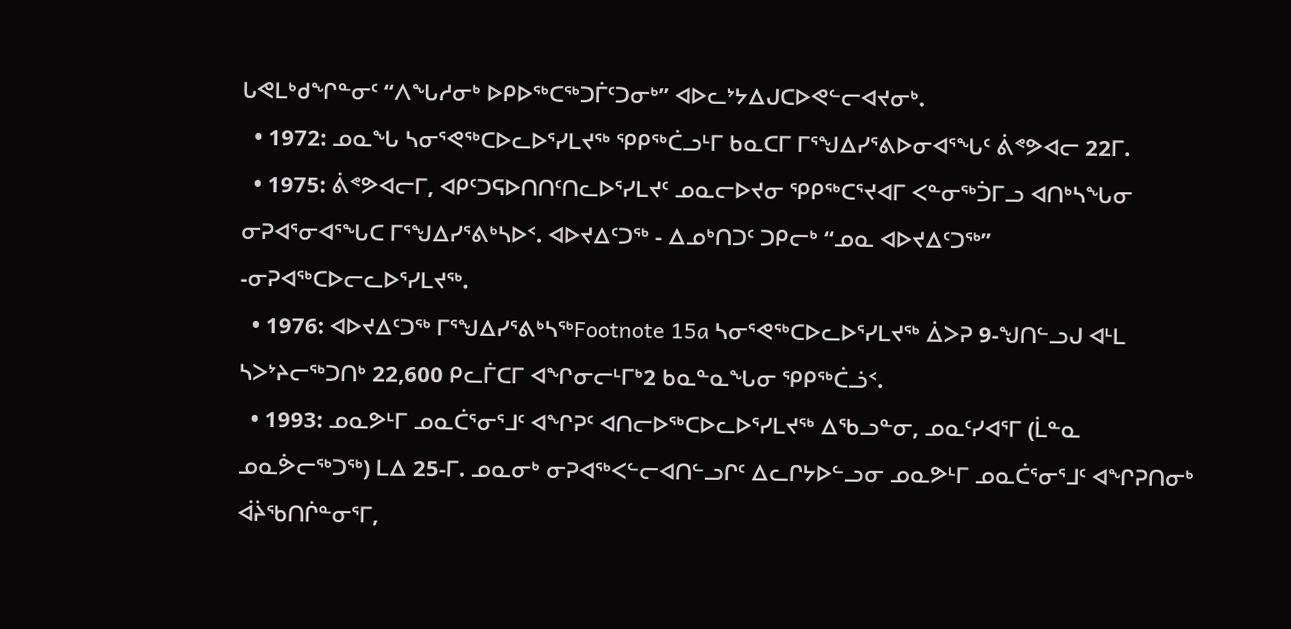ᒐᕙᒪᒃᑯᖏᓐᓂᑦ “ᐱᖓᓱᓂᒃ ᐅᑭᐅᖅᑕᖅᑐᒦᑦᑐᓂᒃ” ᐊᐅᓚᔾᔭᐃᒍᑕᐅᕙᓪᓕᐊᔪᓂᒃ.
  • 1972: ᓄᓇᖓ ᓴᓂᕐᕙᖅᑕᐅᓚᐅᕐᓯᒪᔪᖅ ᕿᑭᖅᑖᓗᒻᒥ ᑲᓇᑕᒥ ᒥᕐᖑᐃᓯᕐᕕᐅᓂᐊᕐᖓᑦ ᕖᕝᕗᐊᓕ 22ᒥ.
  • 1975: ᕖᕝᕗᐊᓕᒥ, ᐊᑭᑦᑐᕋᐅᑎᑎᑦᑎᓚᐅᕐᓯᒪᔪᑦ ᓄᓇᓕᐅᔪᓂ ᕿᑭᖅᑕᕐᔪᐊᒥ ᐸᓐᓂᖅᑑᒥᓗ ᐊᑎᒃᓴᖓᓂ ᓂᕈᐊᕐᓂᐊᕐᖓᑕ ᒥᕐᖑᐃᓯᕐᕕᒃᓴᐅᑉ. ᐊᐅᔪᐃᑦᑐᖅ - ᐃᓄᒃᑎᑐᑦ ᑐᑭᓕᒃ “ᓄᓇ ᐊᐅᔪᐃᑦᑐᖅ” -ᓂᕈᐊᖅᑕᐅᓕᓚᐅᕐᓯᒪᔪᖅ.
  • 1976: ᐊᐅᔪᐃᑦᑐᖅ ᒥᕐᖑᐃᓯᕐᕕᒃᓴᖅFootnote 15a ᓴᓂᕐᕙᖅᑕᐅᓚᐅᕐᓯᒪᔪᖅ ᐄᐳᕈ 9-ᖑᑎᓪᓗᒍ ᐊᒻᒪ ᓴᐳᔾᔨᓕᖅᑐᑎᒃ 22,600 ᑭᓚᒦᑕᒥ ᐊᖏᓂᓕᒻᒥᒃ2 ᑲᓇᓐᓇᖓᓂ ᕿᑭᖅᑖᓘᑉ.
  • 1993: ᓄᓇᕗᒻᒥ ᓄᓇᑖᕐᓂᕐᒧᑦ ᐊᖏᕈᑦ ᐊᑎᓕᐅᖅᑕᐅᓚᐅᕐᓯᒪᔪᖅ ᐃᖃᓗᓐᓂ, ᓄᓇᑦᓯᐊᕐᒥ (ᒫᓐᓇ ᓄᓇᕘᓕᖅᑐᖅ) ᒪᐃ 25-ᒥ. ᓄᓇᓂᒃ ᓂᕈᐊᖅᐸᓪᓕᐊᑎᓪᓗᒋᑦ ᐃᓚᒋᔭᐅᓪᓗᓂ ᓄᓇᕗᒻᒥ ᓄᓇᑖᕐᓂᕐᒧᑦ ᐊᖏᕈᑎᓂᒃ ᐋᔩᖃᑎᒌᓐᓂᕐᒥ,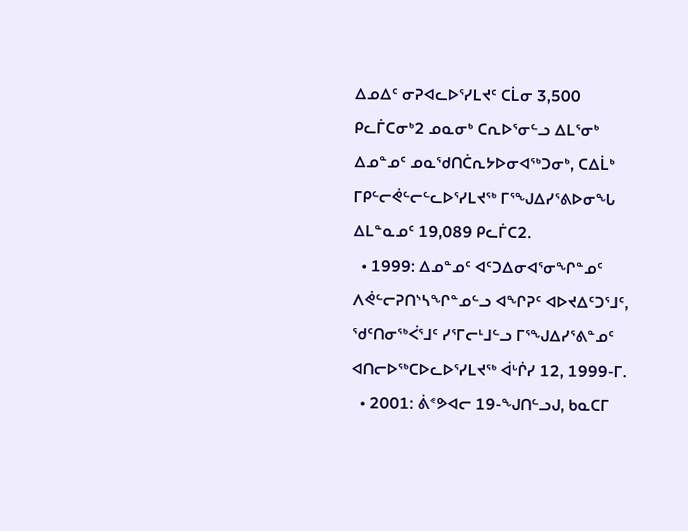ᐃᓄᐃᑦ ᓂᕈᐊᓚᐅᕐᓯᒪᔪᑦ ᑕᒫᓂ 3,500 ᑭᓚᒦᑕᓂᒃ2 ᓄᓇᓂᒃ ᑕᕆᐅᕐᓂᓪᓗ ᐃᒪᕐᓂᒃ ᐃᓄᓐᓄᑦ ᓄᓇᖁᑎᑖᕆᔭᐅᓂᐊᖅᑐᓂᒃ, ᑕᐃᒫᒃ ᒥᑭᓪᓕᕚᓪᓕᓪᓚᐅᕐᓯᒪᔪᖅ ᒥᕐᖑᐃᓯᕐᕕᐅᓂᖓ ᐃᒪᓐᓇᓄᑦ 19,089 ᑭᓚᒦᑕ2.
  • 1999: ᐃᓄᓐᓄᑦ ᐊᑦᑐᐃᓂᐊᕐᓂᖏᓐᓄᑦ ᐱᕚᓪᓕᕈᑎᔅᓴᖏᓐᓄᓪᓗ ᐊᖏᕈᑦ ᐊᐅᔪᐃᑦᑐᕐᒧᑦ, ᖁᑦᑎᓂᖅᐹᕐᒧᑦ ᓯᕐᒥᓕᒻᒧᓪᓗ ᒥᕐᖑᐃᓯᕐᕕᓐᓄᑦ ᐊᑎᓕᐅᖅᑕᐅᓚᐅᕐᓯᒪᔪᖅ ᐋᒡᒌᓯ 12, 1999-ᒥ.
  • 2001: ᕖᕝᕗᐊᓕ 19-ᖑᑎᓪᓗᒍ, ᑲᓇᑕᒥ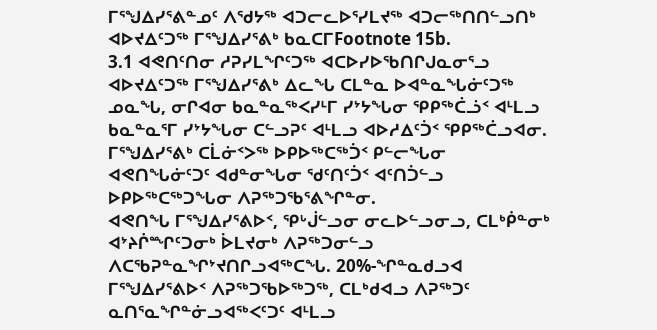ᒥᕐᖑᐃᓯᕐᕕᓐᓄᑦ ᐱᖁᔭᖅ ᐊᑐᓕᓚᐅᕐᓯᒪᔪᖅ ᐊᑐᓕᖅᑎᑎᓪᓗᑎᒃ ᐊᐅᔪᐃᑦᑐᖅ ᒥᕐᖑᐃᓯᕐᕕᒃ ᑲᓇᑕᒥFootnote 15b.
3.1 ᐊᕙᑎᑦᑎᓂ ᓱᕈᓯᒪᖏᑦᑐᖅ ᐊᑕᐅᓯᐅᖃᑎᒋᒍᓇᓂᕐᓗ
ᐊᐅᔪᐃᑦᑐᖅ ᒥᕐᖑᐃᓯᕐᕕᒃ ᐃᓚᖓ ᑕᒪᓐᓇ ᐅᐊᓐᓇᖓᓃᑦᑐᖅ ᓄᓇᖓ, ᓂᒋᐊᓂ ᑲᓇᓐᓇᖅᐸᓯᒻᒥ ᓯᔾᔭᖓᓂ ᕿᑭᖅᑖᓘᑉ ᐊᒻᒪᓗ ᑲᓇᓐᓇᕐᒥ ᓯᔾᔭᖓᓂ ᑕᓪᓗᕈᑦ ᐊᒻᒪᓗ ᐊᐅᓱᐃᑦᑑᑉ ᕿᑭᖅᑖᓗᐊᓂ. ᒥᕐᖑᐃᓯᕐᕕᒃ ᑕᒫᓃᑉᐳᖅ ᐅᑭᐅᖅᑕᖅᑑᑉ ᑭᓪᓕᖓᓂ ᐊᕙᑎᖓᓃᑦᑐᑦ ᐊᑯᓐᓂᖓᓂ ᖁᑦᑎᑦᑑᑉ ᐊᑦᑎᑑᓪᓗ ᐅᑭᐅᖅᑕᖅᑐᖓᓂ ᐱᕈᖅᑐᖃᕐᕕᖏᓐᓂ.
ᐊᕙᑎᖓ ᒥᕐᖑᐃᓯᕐᕕᐅᑉ, ᕿᒡᒎᓪᓗᓂ ᓂᓚᐅᓪᓗᓂᓗ, ᑕᒪᒃᑮᓐᓂᒃ ᐊᔾᔨᒌᙱᑦᑐᓂᒃ ᐆᒪᔪᓂᒃ ᐱᕈᖅᑐᓂᓪᓗ ᐱᑕᖃᕈᓐᓇᖏᔾᔪᑎᒋᓗᐊᖅᑕᖓ. 20%-ᖏᓐᓇᑯᓗᐊ ᒥᕐᖑᐃᓯᕐᕕᐅᑉ ᐱᕈᖅᑐᖃᐅᖅᑐᖅ, ᑕᒪᒃᑯᐊᓗ ᐱᕈᖅᑐᑦ ᓇᑎᕐᓇᖏᓐᓃᓗᐊᖅᐸᑦᑐᑦ ᐊᒻᒪᓗ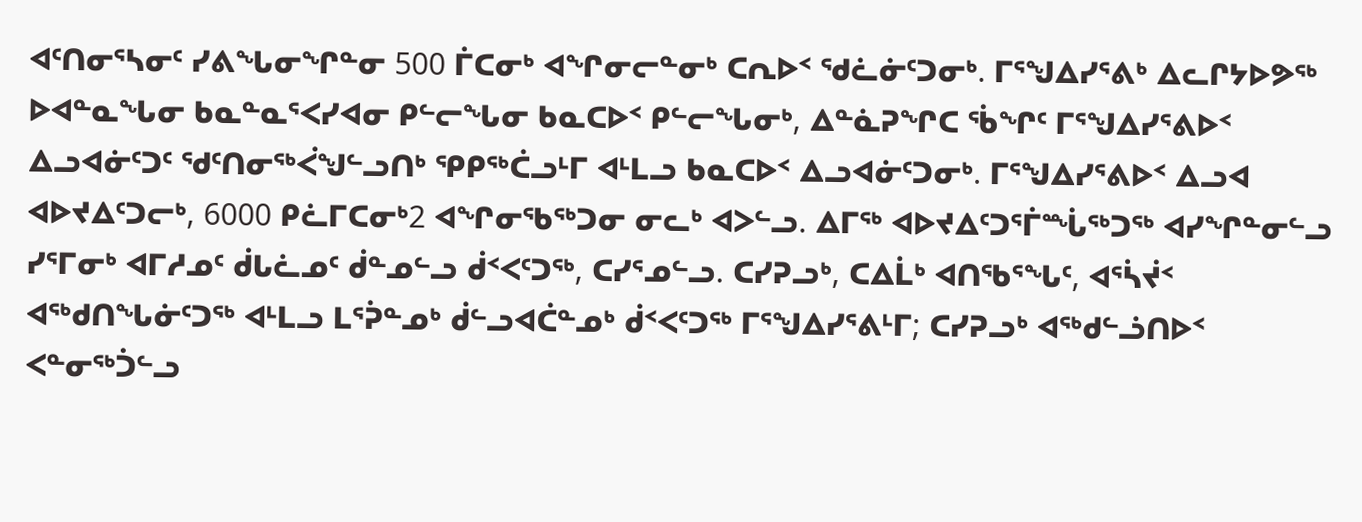ᐊᑦᑎᓂᕐᓴᓂᑦ ᓯᕕᖓᓂᖏᓐᓂ 500 ᒦᑕᓂᒃ ᐊᖏᓂᓕᓐᓂᒃ ᑕᕆᐅᑉ ᖁᓛᓃᑦᑐᓂᒃ. ᒥᕐᖑᐃᓯᕐᕕᒃ ᐃᓚᒋᔭᐅᕗᖅ ᐅᐊᓐᓇᖓᓂ ᑲᓇᓐᓇᕐᐸᓯᐊᓂ ᑭᓪᓕᖓᓂ ᑲᓇᑕᐅᑉ ᑭᓪᓕᖓᓂᒃ, ᐃᓐᓈᕈᖏᑕ ᖄᖏᑦ ᒥᕐᖑᐃᓯᕐᕕᐅᑉ ᐃᓗᐊᓃᑦᑐᑦ ᖁᑦᑎᓂᖅᐹᖑᓪᓗᑎᒃ ᕿᑭᖅᑖᓗᒻᒥ ᐊᒻᒪᓗ ᑲᓇᑕᐅᑉ ᐃᓗᐊᓃᑦᑐᓂᒃ. ᒥᕐᖑᐃᓯᕐᕕᐅᑉ ᐃᓗᐊ ᐊᐅᔪᐃᑦᑐᓕᒃ, 6000 ᑭᓛᒥᑕᓂᒃ2 ᐊᖏᓂᖃᖅᑐᓂ ᓂᓚᒃ ᐊᐳᓪᓗ. ᐃᒥᖅ ᐊᐅᔪᐃᑦᑐᕐᒦᙶᖅᑐᖅ ᐊᓯᖏᓐᓂᓪᓗ ᓯᕐᒥᓂᒃ ᐊᒥᓱᓄᑦ ᑰᒐᓛᓄᑦ ᑰᓐᓄᓪᓗ ᑰᑉᐸᑦᑐᖅ, ᑕᓯᕐᓄᓪᓗ. ᑕᓯᕈᓗᒃ, ᑕᐃᒫᒃ ᐊᑎᖃᕐᖓᑦ, ᐊᕐᓵᔫᑉ ᐊᖅᑯᑎᖓᓃᑦᑐᖅ ᐊᒻᒪᓗ ᒪᕐᕉᓐᓄᒃ ᑰᓪᓗᐊᑖᓐᓄᒃ ᑰᑉᐸᑦᑐᖅ ᒥᕐᖑᐃᓯᕐᕕᒻᒥ; ᑕᓯᕈᓗᒃ ᐊᖅᑯᓪᓘᑎᐅᑉ ᐸᓐᓂᖅᑑᓪᓗ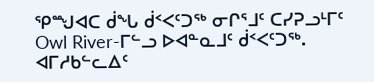ᕿᙳᐊᑕ ᑰᖓ ᑰᑉᐸᑦᑐᖅ ᓂᒋᕐᒧᑦ ᑕᓯᕈᓗᒻᒥᑦ Owl River-ᒥᓪᓗ ᐅᐊᓐᓇᒧᑦ ᑰᑉᐸᑦᑐᖅ. ᐊᒥᓱᑲᓪᓚᐃᑦ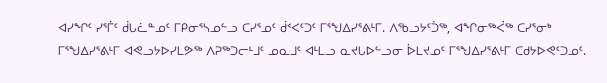ᐊᓯᖏᑦ ᓯᕐᒦᑦ ᑰᒐᓛᓐᓄᑦ ᒥᑭᓂᕐᓴᓄᓪᓗ ᑕᓯᕐᓄᑦ ᑰᑉᐸᑦᑐᑦ ᒥᕐᖑᐃᓯᕐᕕᒻᒥ. ᐱᖃᓗᔭᑦᑑᖅ, ᐊᖏᓂᖅᐹᖅ ᑕᓯᕐᓂᒃ ᒥᕐᖑᐃᓯᕐᕕᒻᒥ ᐊᕙᓗᔭᐅᓯᒪᕗᖅ ᐱᕈᖅᑐᓕᒻᒧᑦ ᓄᓇᒧᑦ ᐊᒻᒪᓗ ᓇᔪᒐᐅᓪᓗᓂ ᐆᒪᔪᓄᑦ ᒥᕐᖑᐃᓯᕐᕕᒻᒥ ᑕᑯᔭᐅᕙᑦᑐᓄᑦ.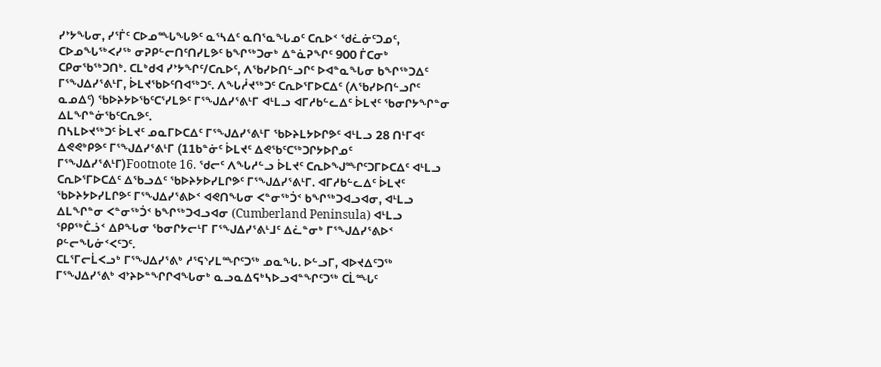ᓯᔾᔭᖓᓂ, ᓯᕐᒦᑦ ᑕᐅᓄᙵᖓᕗᑦ ᓇᕐᓴᐃᑦ ᓇᑎᕐᓇᖓᓄᑦ ᑕᕆᐅᑉ ᖁᓛᓃᑦᑐᓄᑦ, ᑕᐅᓄᖓᖅᐸᓯᖅ ᓂᕈᑭᓪᓕᑎᑦᑎᓯᒪᕗᑦ ᑲᖏᖅᑐᓂᒃ ᐃᓐᓈᕈᖏᑦ 900 ᒦᑕᓂᒃ ᑕᑭᓂᖃᖅᑐᑎᒃ. ᑕᒪᒃᑯᐊ ᓯᔾᔭᖏᑦ/ᑕᕆᐅᑦ, ᐱᖃᓯᐅᑎᓪᓗᒋᑦ ᐅᐊᓐᓇᖓᓂ ᑲᖏᖅᑐᐃᑦ ᒥᕐᖑᐃᓯᕐᕕᒻᒥ, ᐆᒪᔪᖃᐅᑦᑎᐊᖅᑐᑦ. ᐱᖓᓲᔪᖅᑐᑦ ᑕᕆᐅᕐᒥᐅᑕᐃᑦ (ᐱᖃᓯᐅᑎᓪᓗᒋᑦ ᓇᓄᐃᑦ) ᖃᐅᔨᔭᐅᖃᑦᑕᕐᓯᒪᕗᑦ ᒥᕐᖑᐃᓯᕐᕕᒻᒥ ᐊᒻᒪᓗ ᐊᒥᓱᑲᓪᓚᐃᑦ ᐆᒪᔪᑦ ᖃᓂᒋᔭᖏᓐᓂ ᐃᒪᖏᓐᓃᖃᑦᑕᕆᕗᑦ.
ᑎᓴᒪᐅᔪᖅᑐᑦ ᐆᒪᔪᑦ ᓄᓇᒥᐅᑕᐃᑦ ᒥᕐᖑᐃᓯᕐᕕᒻᒥ ᖃᐅᔨᒪᔭᐅᒋᕗᑦ ᐊᒻᒪᓗ 28 ᑎᒻᒥᐊᑦ ᐃᕙᕙᒃᑭᕗᑦ ᒥᕐᖑᐃᓯᕐᕕᒻᒥ (11ᑲᓐᓃᑦ ᐆᒪᔪᑦ ᐃᕙᖃᑦᑕᖅᑐᒋᔭᐅᒋᓄᑦ ᒥᕐᖑᐃᓯᕐᕕᒻᒥ)Footnote 16. ᖁᓕᑦ ᐱᖓᓱᓪᓗ ᐆᒪᔪᑦ ᑕᕆᐅᖑᙱᑦᑐᒥᐅᑕᐃᑦ ᐊᒻᒪᓗ ᑕᕆᐅᕐᒥᐅᑕᐃᑦ ᐃᖃᓗᐃᑦ ᖃᐅᔨᔭᐅᓯᒪᒋᕗᑦ ᒥᕐᖑᐃᓯᕐᕕᒻᒥ. ᐊᒥᓱᑲᓪᓚᐃᑦ ᐆᒪᔪᑦ ᖃᐅᔨᔭᐅᓯᒪᒋᕗᑦ ᒥᕐᖑᐃᓯᕐᕕᐅᑉ ᐊᕙᑎᖓᓂ ᐸᓐᓂᖅᑑᑉ ᑲᖏᖅᑐᐊᓗᐊᓂ, ᐊᒻᒪᓗ ᐃᒪᖏᓐᓂ ᐸᓐᓂᖅᑑᑉ ᑲᖏᖅᑐᐊᓗᐊᓂ (Cumberland Peninsula) ᐊᒻᒪᓗ ᕿᑭᖅᑖᓘᑉ ᐃᑭᖓᓂ ᖃᓂᒋᔭᓕᒻᒥ ᒥᕐᖑᐃᓯᕐᕕᒻᒧᑦ ᐃᓛᓐᓂᒃ ᒥᕐᖑᐃᓯᕐᕕᐅᑉ ᑭᓪᓕᖓᓃᑉᐸᑦᑐᑦ.
ᑕᒪᕐᒥᓕᒫᐸᓗᒃ ᒥᕐᖑᐃᓯᕐᕕᒃ ᓱᕐᕋᔅᓯᒪᙱᑦᑐᖅ ᓄᓇᖓ. ᐅᓪᓗᒥ, ᐊᐅᔪᐃᑦᑐᖅ ᒥᕐᖑᐃᓯᕐᕕᒃ ᐊᔾᔨᐅᓐᖏᒋᐊᖓᓂᒃ ᓇᓗᓇᐃᕋᒃᓴᐅᓗᐊᓐᖏᑦᑐᖅ ᑕᒫᙵᑦ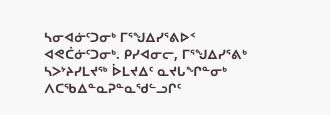ᓴᓂᐊᓃᑦᑐᓂᒃ ᒥᕐᖑᐃᓯᕐᕕᐅᑉ ᐊᕙᑖᓃᑦᑐᓂᒃ. ᑭᓯᐊᓂᓕ, ᒥᕐᖑᐃᓯᕐᕕᒃ ᓴᐳᔾᔨᓯᒪᔪᖅ ᐆᒪᔪᐃᑦ ᓇᔪᒐᖏᓐᓂᒃ ᐱᑕᖃᐃᓐᓇᕈᓐᓇᖁᓪᓗᒋᑦ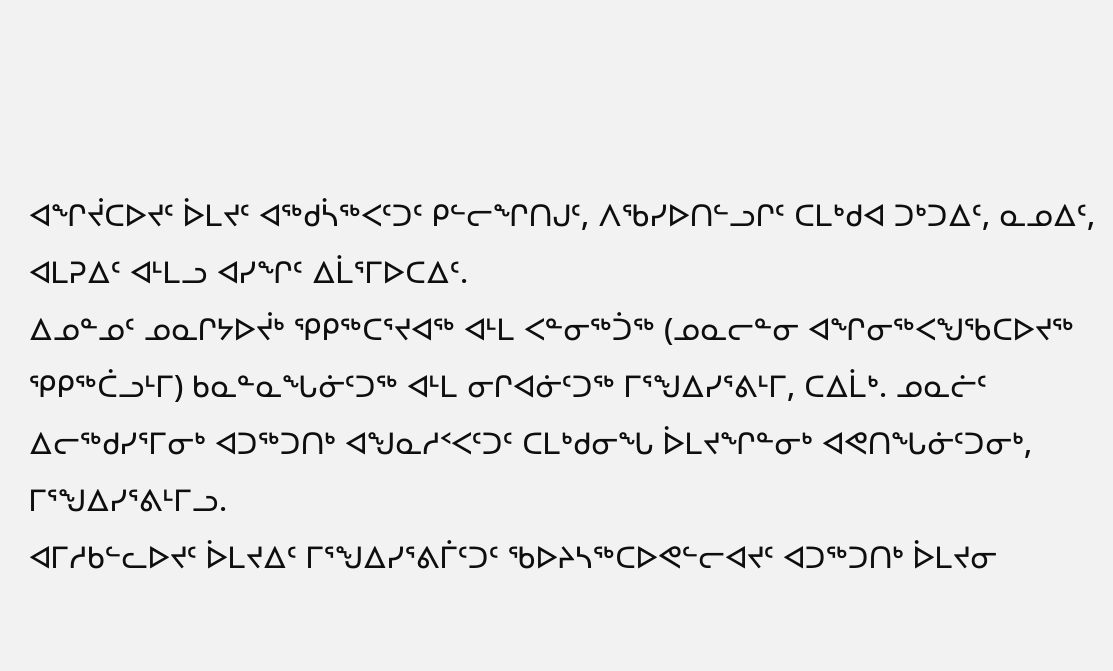ᐊᖏᔫᑕᐅᔪᑦ ᐆᒪᔪᑦ ᐊᖅᑯᓵᖅᐸᑦᑐᑦ ᑭᓪᓕᖏᑎᒍᑦ, ᐱᖃᓯᐅᑎᓪᓗᒋᑦ ᑕᒪᒃᑯᐊ ᑐᒃᑐᐃᑦ, ᓇᓄᐃᑦ, ᐊᒪᕈᐃᑦ ᐊᒻᒪᓗ ᐊᓯᖏᑦ ᐃᒫᕐᒥᐅᑕᐃᑦ.
ᐃᓄᓐᓄᑦ ᓄᓇᒋᔭᐅᔫᒃ ᕿᑭᖅᑕᕐᔪᐊᖅ ᐊᒻᒪ ᐸᓐᓂᖅᑑᖅ (ᓄᓇᓕᓐᓂ ᐊᖏᓂᖅᐸᖑᖃᑕᐅᔪᖅ ᕿᑭᖅᑖᓗᒻᒥ) ᑲᓇᓐᓇᖓᓃᑦᑐᖅ ᐊᒻᒪ ᓂᒋᐊᓃᑦᑐᖅ ᒥᕐᖑᐃᓯᕐᕕᒻᒥ, ᑕᐃᒫᒃ. ᓄᓇᓖᑦ ᐃᓕᖅᑯᓯᕐᒥᓂᒃ ᐊᑐᖅᑐᑎᒃ ᐊᖑᓇᓱᑉᐸᑦᑐᑦ ᑕᒪᒃᑯᓂᖓ ᐆᒪᔪᖏᓐᓂᒃ ᐊᕙᑎᖓᓃᑦᑐᓂᒃ, ᒥᕐᖑᐃᓯᕐᕕᒻᒥᓗ.
ᐊᒥᓱᑲᓪᓚᐅᔪᑦ ᐆᒪᔪᐃᑦ ᒥᕐᖑᐃᓯᕐᕕᒦᑦᑐᑦ ᖃᐅᔨᓴᖅᑕᐅᕙᓪᓕᐊᔪᑦ ᐊᑐᖅᑐᑎᒃ ᐆᒪᔪᓂ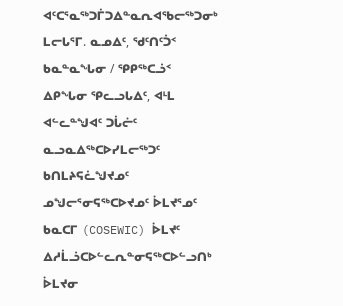ᐊᑦᑕᕐᓇᖅᑐᒦᑐᐃᓐᓇᕆᐊᖃᓕᖅᑐᓂᒃ ᒪᓕᒐᕐᒥ. ᓇᓄᐃᑦ, ᖁᑦᑎᑦᑑᑉ ᑲᓇᓐᓇᖓᓂ / ᕿᑭᖅᑕᓘᑉ ᐃᑭᖓᓂ ᕿᓚᓗᒐᐃᑦ, ᐊᒻᒪ ᐊᓪᓚᓐᖑᐊᑦ ᑐᒑᓖᑦ ᓇᓗᓇᐃᖅᑕᐅᓯᒪᓕᖅᑐᑦ ᑲᑎᒪᔨᕋᓛᖑᔪᓄᑦ ᓄᖑᓕᕐᓂᕋᖅᑕᐅᔪᓄᑦ ᐆᒪᔪᕐᓄᑦ ᑲᓇᑕᒥ (COSEWIC) ᐆᒪᔪᑦ ᐃᓱᒫᓘᑕᐅᓪᓚᕆᓐᓂᕋᖅᑕᐅᓪᓗᑎᒃ ᐆᒪᔪᓂ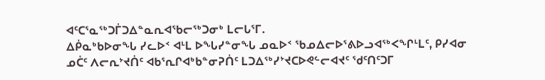ᐊᑦᑕᕐᓇᖅᑐᒦᑐᐃᓐᓇᕆᐊᖃᓕᖅᑐᓂᒃ ᒪᓕᒐᕐᒥ.
ᐃᑮᓇᒃᑲᐅᓂᖓ ᓯᓚᐅᑉ ᐊᒻᒪ ᐅᖓᓯᓐᓂᖓ ᓄᓇᐅᑉ ᖃᓄᐃᓕᐅᕐᕕᐅᓗᐊᖅᐸᖏᒻᒪᑦ, ᑭᓯᐊᓂ ᓄᑖᑦ ᐱᓕᕆᔾᔪᑏᑦ ᐊᑲᕐᕆᒋᐊᒃᑲᓐᓂᕈᑏᑦ ᒪᑐᐃᖅᓯᔾᔪᑕᐅᕙᓪᓕᐊᔪᑦ ᖁᑦᑎᑦᑐᒥ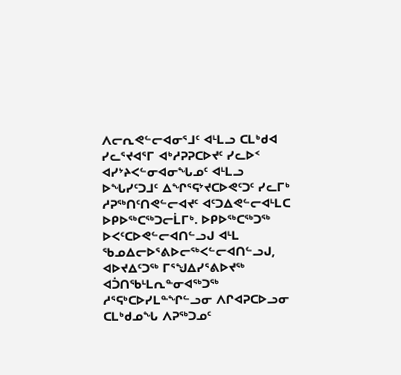ᐱᓕᕆᕙᓪᓕᐊᓂᕐᒧᑦ ᐊᒻᒪᓗ ᑕᒪᒃᑯᐊ ᓯᓚᕐᔪᐊᕐᒥ ᐊᒃᓱᕈᕈᑕᐅᔪᑦ ᓯᓚᐅᑉ ᐊᓯᔾᔨᐸᓪᓂᐊᓂᖓᓄᑦ ᐊᒻᒪᓗ ᐅᖓᓯᑦᑐᒧᑦ ᐃᖏᕐᕋᔾᔪᑕᐅᕙᑦᑐᑦ ᓯᓚᒥᒃ ᓱᕈᖅᑎᑦᑎᕙᓪᓕᐊᔪᑦ ᐊᑦᑐᐃᕙᓪᓕᐊᒻᒪᑕ ᐅᑭᐅᖅᑕᖅᑐᓕᒫᒥᒃ. ᐅᑭᐅᖅᑕᖅᑐᖅ ᐅᐸᑦᑕᐅᕙᓪᓕᐊᑎᓪᓗᒍ ᐊᒻᒪ ᖃᓄᐃᓕᐅᕐᕕᐅᓕᖅᐸᓪᓕᐊᑎᓪᓗᒍ, ᐊᐅᔪᐃᑦᑐᖅ ᒥᕐᖑᐃᓯᕐᕕᐅᔪᖅ ᐊᑑᑎᖃᒻᒪᕆᓐᓂᐊᖅᑐᖅ ᓱᕐᕋᒃᑕᐅᓯᒪᓐᖏᓪᓗᓂ ᐱᒋᐊᕈᑕᐅᓗᓂ ᑕᒪᒃᑯᓄᖓ ᐱᕈᖅᑐᓄᑦ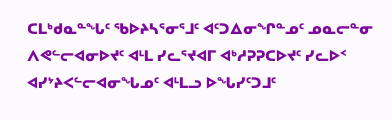ᑕᒪᒃᑯᓇᓐᖓᑦ ᖃᐅᔨᓴᕐᓂᕐᒧᑦ ᐊᑦᑐᐃᓂᖏᓐᓄᑦ ᓄᓇᓕᓐᓂ ᐱᕙᓪᓕᐊᓂᐅᔪᑦ ᐊᒻᒪ ᓯᓚᕐᔪᐊᒥ ᐊᒃᓱᕈᕈᑕᐅᔪᑦ ᓯᓚᐅᑉ ᐊᓯᔾᔨᐸᓪᓕᐊᓂᖓᓄᑦ ᐊᒻᒪᓗ ᐅᖓᓯᑦᑐᒧᑦ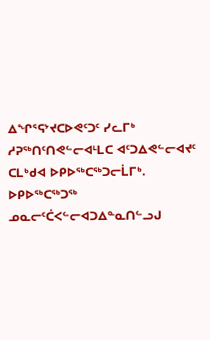ᐃᖏᕐᕋᔾᔪᑕᐅᕙᑦᑐᑦ ᓯᓚᒥᒃ ᓱᕈᖅᑎᑦᑎᕙᓪᓕᐊᒻᒪᑕ ᐊᑦᑐᐃᕙᓪᓕᐊᔪᑦ ᑕᒪᒃᑯᐊ ᐅᑭᐅᖅᑕᖅᑐᓕᒫᒥᒃ. ᐅᑭᐅᖅᑕᖅᑐᖅ ᓄᓇᓕᑦᑖᐸᓪᓕᐊᑐᐃᓐᓇᑎᓪᓗᒍ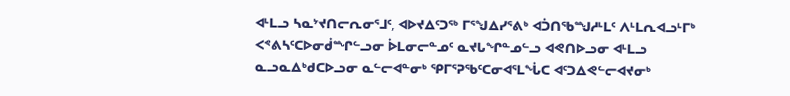ᐊᒻᒪᓗ ᓴᓇᔾᔪᑎᓕᕆᓂᕐᒧᑦ, ᐊᐅᔪᐃᑦᑐᖅ ᒥᕐᖑᐃᓯᕐᕕᒃ ᐊᑑᑎᖃᙳᓱᒻᒪᑦ ᐱᒻᒪᕆᐊᓗᒻᒥᒃ ᐸᕝᕕᓴᑦᑕᐅᓂᑰᙱᓪᓗᓂ ᐆᒪᓂᓕᓐᓄᑦ ᓇᔪᒐᖏᓐᓄᓪᓗ ᐊᕙᑎᐅᓗᓂ ᐊᒻᒪᓗ ᓇᓗᓇᐃᒃᑯᑕᐅᓗᓂ ᓇᓪᓕᐊᓐᓂᒃ ᕿᒥᕐᕈᖃᑦᑕᓂᐊᕐᒪᖔᑕ ᐊᑦᑐᐃᕙᓪᓕᐊᔪᓂᒃ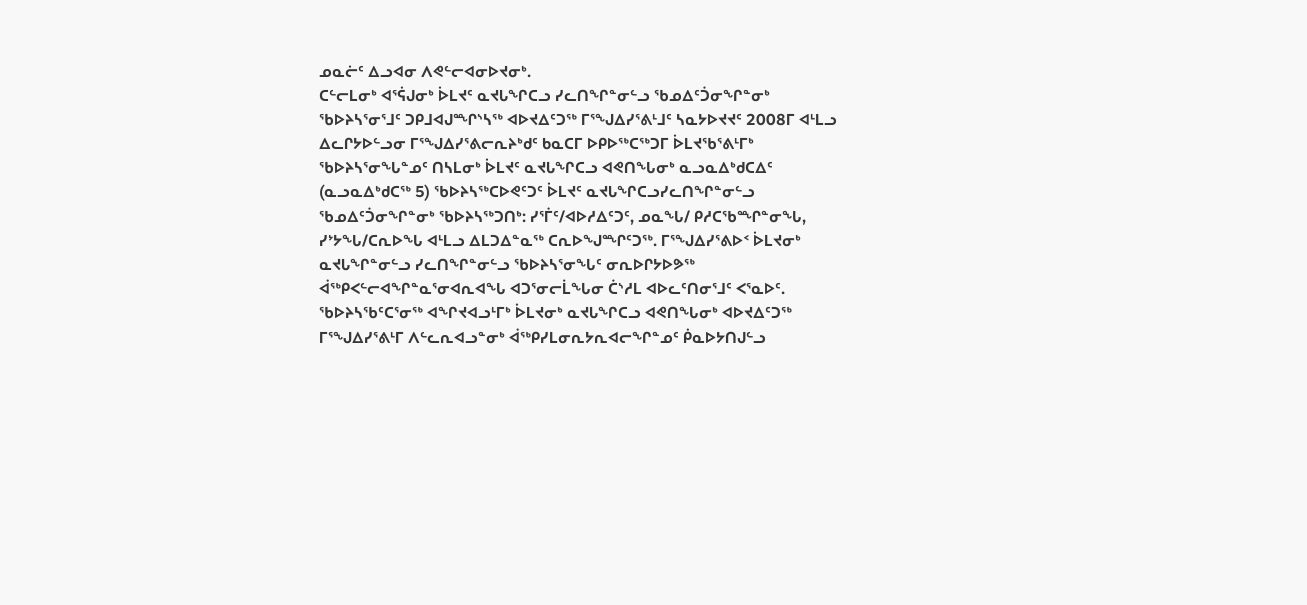ᓄᓇᓖᑦ ᐃᓗᐊᓂ ᐱᕙᓪᓕᐊᓂᐅᔪᓂᒃ.
ᑕᓪᓕᒪᓂᒃ ᐊᕐᕌᒍᓂᒃ ᐆᒪᔪᑦ ᓇᔪᒐᖏᑕᓗ ᓯᓚᑎᖏᓐᓂᓪᓗ ᖃᓄᐃᑦᑑᓂᖏᓐᓂᒃ ᖃᐅᔨᓴᕐᓂᕐᒧᑦ ᑐᑭᒧᐊᒍᙱᔅᓴᖅ ᐊᐅᔪᐃᑦᑐᖅ ᒥᕐᖑᐃᓯᕐᕕᒻᒧᑦ ᓴᓇᔭᐅᔪᔪᑦ 2008ᒥ ᐊᒻᒪᓗ ᐃᓚᒋᔭᐅᓪᓗᓂ ᒥᕐᖑᐃᓯᕐᕕᓕᕆᔨᒃᑯᑦ ᑲᓇᑕᒥ ᐅᑭᐅᖅᑕᖅᑐᒥ ᐆᒪᔪᖃᕐᕕᒻᒥᒃ ᖃᐅᔨᓴᕐᓂᖓᓐᓄᑦ ᑎᓴᒪᓂᒃ ᐆᒪᔪᑦ ᓇᔪᒐᖏᑕᓗ ᐊᕙᑎᖓᓂᒃ ᓇᓗᓇᐃᒃᑯᑕᐃᑦ (ᓇᓗᓇᐃᒃᑯᑕᖅ 5) ᖃᐅᔨᓴᖅᑕᐅᕙᑦᑐᑦ ᐆᒪᔪᑦ ᓇᔪᒐᖏᑕᓗᓯᓚᑎᖏᓐᓂᓪᓗ ᖃᓄᐃᑦᑑᓂᖏᓐᓂᒃ ᖃᐅᔨᓴᖅᑐᑎᒃ: ᓯᕐᒦᑦ/ᐊᐅᓱᐃᑦᑐᑦ, ᓄᓇᖓ/ ᑭᓱᑕᖃᙱᓐᓂᖓ, ᓯᔾᔭᖓ/ᑕᕆᐅᖓ ᐊᒻᒪᓗ ᐃᒪᑐᐃᓐᓇᖅ ᑕᕆᐅᖑᙱᑦᑐᖅ. ᒥᕐᖑᐃᓯᕐᕕᐅᑉ ᐆᒪᔪᓂᒃ ᓇᔪᒐᖏᓐᓂᓪᓗ ᓯᓚᑎᖏᓐᓂᓪᓗ ᖃᐅᔨᓴᕐᓂᖓᑦ ᓂᕆᐅᒋᔭᐅᕗᖅ ᐋᖅᑭᐸᓪᓕᐊᖏᓐᓇᕐᓂᐊᕆᐊᖓ ᐊᑐᕐᓂᓕᒫᖓᓂ ᑖᔅᓱᒪ ᐊᐅᓚᑦᑎᓂᕐᒧᑦ ᐸᕐᓇᐅᑦ.
ᖃᐅᔨᓴᖃᑦᑕᕐᓂᖅ ᐊᖏᔪᐊᓗᒻᒥᒃ ᐆᒪᔪᓂᒃ ᓇᔪᒐᖏᑕᓗ ᐊᕙᑎᖓᓂᒃ ᐊᐅᔪᐃᑦᑐᖅ ᒥᕐᖑᐃᓯᕐᕕᒻᒥ ᐱᓪᓚᕆᐊᓗᓐᓂᒃ ᐋᖅᑭᓯᒪᓂᕆᔭᕆᐊᓕᖏᓐᓄᑦ ᑮᓇᐅᔭᑎᒍᓪᓗ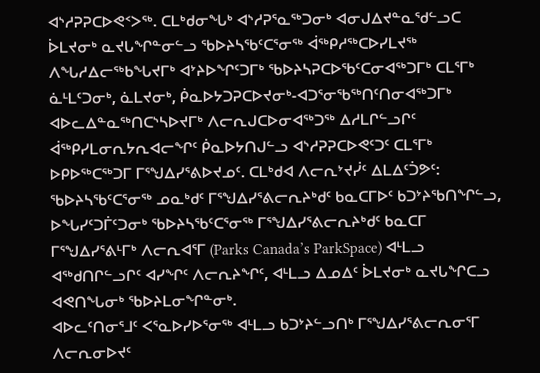ᐊᔅᓱᕈᕈᑕᐅᕙᑉᐳᖅ. ᑕᒪᒃᑯᓂᖓᒃ ᐊᔅᓱᕈᕐᓇᖅᑐᓂᒃ ᐊᓂᒍᐃᔪᓐᓇᖁᓪᓗᑕ ᐆᒪᔪᓂᒃ ᓇᔪᒐᖏᓐᓂᓪᓗ ᖃᐅᔨᓴᖃᑦᑕᕐᓂᖅ ᐋᖅᑭᓱᖅᑕᐅᓯᒪᔪᖅ ᐱᖓᓱᐃᓕᖅᑲᖓᔪᒥᒃ ᐊᔾᔨᐅᖏᑦᑐᒥᒃ ᖃᐅᔨᓴᕈᑕᐅᖃᑦᑕᓂᐊᖅᑐᒥᒃ ᑕᒪᕐᒥᒃ ᓈᒻᒪᑦᑐᓂᒃ, ᓈᒪᔪᓂᒃ, ᑮᓇᐅᔭᑐᕈᑕᐅᔪᓂᒃ-ᐊᑐᕐᓂᖃᖅᑎᑦᑎᓂᐊᖅᑐᒥᒃ ᐊᐅᓚᐃᓐᓇᖅᑎᑕᔅᓴᐅᔪᒥᒃ ᐱᓕᕆᒍᑕᐅᓂᐊᖅᑐᖅ ᐃᓱᒪᒋᓪᓗᒋᑦ ᐋᖅᑭᓯᒪᓂᕆᔭᕆᐊᓕᖏᑦ ᑮᓇᐅᔭᑎᒍᓪᓗ ᐊᔅᓱᕈᕈᑕᐅᕙᑦᑐᑦ ᑕᒪᕐᒥᒃ ᐅᑭᐅᖅᑕᖅᑐᒥ ᒥᕐᖑᐃᓯᕐᕕᐅᔪᓄᑦ. ᑕᒪᒃᑯᐊ ᐱᓕᕆᔾᔪᓰᑦ ᐃᒪᐃᑦᑑᕗᑦ: ᖃᐅᔨᓴᖃᑦᑕᕐᓂᖅ ᓄᓇᒃᑯᑦ ᒥᕐᖑᐃᓯᕐᕕᓕᕆᔨᒃᑯᑦ ᑲᓇᑕᒥᐅᑦ ᑲᑐᔾᔨᖃᑎᖏᓪᓗ, ᐅᖓᓯᑦᑐᒦᑦᑐᓂᒃ ᖃᐅᔨᓴᖃᑦᑕᕐᓂᖅ ᒥᕐᖑᐃᓯᕐᕕᓕᕆᔨᒃᑯᑦ ᑲᓇᑕᒥ ᒥᕐᖑᐃᓯᕐᕕᒻᒥᒃ ᐱᓕᕆᐊᕐᒥ (Parks Canada’s ParkSpace) ᐊᒻᒪᓗ ᐊᖅᑯᑎᒋᓪᓗᒋᑦ ᐊᓯᖏᑦ ᐱᓕᕆᔨᖏᑦ, ᐊᒻᒪᓗ ᐃᓄᐃᑦ ᐆᒪᔪᓂᒃ ᓇᔪᒐᖏᑕᓗ ᐊᕙᑎᖓᓂᒃ ᖃᐅᔨᒪᓂᖏᓐᓂᒃ.
ᐊᐅᓚᑦᑎᓂᕐᒧᑦ ᐸᕐᓇᐅᓯᐅᕐᓂᖅ ᐊᒻᒪᓗ ᑲᑐᔾᔨᓪᓗᑎᒃ ᒥᕐᖑᐃᓯᕐᕕᓕᕆᓂᕐᒥ ᐱᓕᕆᓂᐅᔪᑦ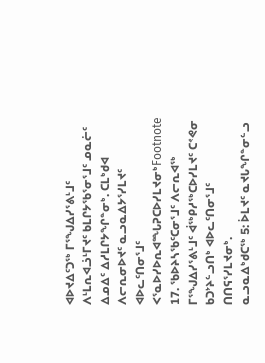ᐊᐅᔪᐃᑦᑐᖅ ᒥᕐᖑᐃᓯᕐᕕᒻᒧᑦ ᐱᒻᒪᕆᐊᓘᒻᒥᔪᑦ ᑲᒪᒋᔭᖃᕐᓂᕐᒧᑦ ᓄᓇᓖᑦ ᐃᓄᐃᑦ ᐃᓱᒪᒋᔭᖏᓐᓂᒃ. ᑕᒪᒃᑯᐊ ᐱᓕᕆᓂᐅᔪᑦ ᓇᓗᓇᐃᔭᕐᓯᒪᔪᑦ ᐊᐅᓚᑦᑎᓂᕐᒧᑦ ᐸᕐᓇᐅᓯᐅᕆᐊᙵᕈᑕᐅᓯᒪᔪᓂᒃFootnote 17. ᖃᐅᔨᓴᖃᑦᑕᓂᕐᒧᑦ ᐱᓕᕆᐊᖅ ᒥᕐᖑᐃᓯᕐᕕᒻᒧᑦ ᐋᖅᑭᓱᖅᑕᐅᓯᒪᔪᑦ ᑕᕝᕙᓂ ᑲᑐᔾᔨᓪᓗᑎᒃ ᐊᐅᓚᑦᑎᓂᕐᒧᑦ ᑎᑎᕋᕐᓯᒪᔪᓂᒃ.
ᓇᓗᓇᐃᒃᑯᑕᖅ 5: ᐆᒪᔪᑦ ᓇᔪᒐᖏᓐᓂᓪᓗ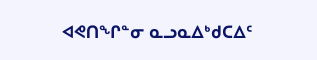ᐊᕙᑎᖏᓐᓂ ᓇᓗᓇᐃᒃᑯᑕᐃᑦ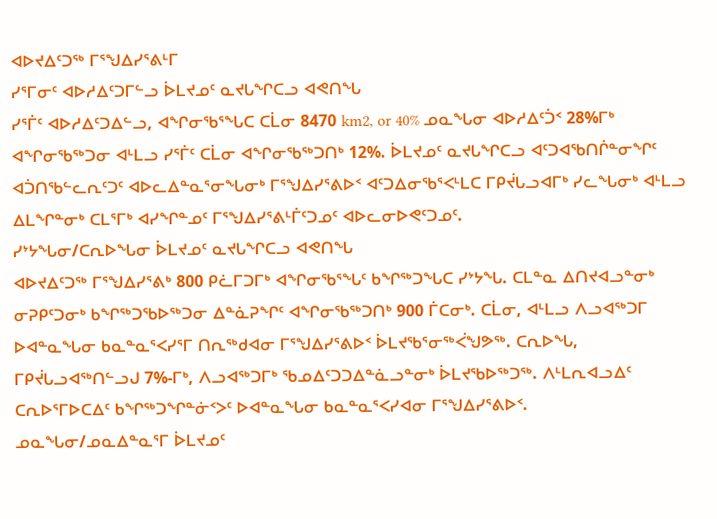ᐊᐅᔪᐃᑦᑐᖅ ᒥᕐᖑᐃᓯᕐᕕᒻᒥ
ᓯᕐᒥᓂᑦ ᐊᐅᓱᐃᑦᑐᒥᓪᓗ ᐆᒪᔪᓄᑦ ᓇᔪᒐᖏᑕᓗ ᐊᕙᑎᖓ
ᓯᕐᒦᑦ ᐊᐅᓱᐃᑦᑐᐃᓪᓗ, ᐊᖏᓂᖃᕐᖓᑕ ᑕᒫᓂ 8470 km2, or 40% ᓄᓇᖓᓂ ᐊᐅᓱᐃᑦᑑᑉ 28%ᒥᒃ ᐊᖏᓂᖃᖅᑐᓂ ᐊᒻᒪᓗ ᓯᕐᒦᑦ ᑕᒫᓂ ᐊᖏᓂᖃᖅᑐᑎᒃ 12%. ᐆᒪᔪᓄᑦ ᓇᔪᒐᖏᑕᓗ ᐊᑦᑐᐊᖃᑎᒌᓐᓂᖏᑦ ᐊᑑᑎᖃᓪᓚᕆᑦᑐᑦ ᐊᐅᓚᐃᓐᓇᕐᓂᖓᓂᒃ ᒥᕐᖑᐃᓯᕐᕕᐅᑉ ᐊᑦᑐᐃᓂᖃᕐᐸᒻᒪᑕ ᒥᑭᔫᒐᓗᐊᒥᒃ ᓯᓚᖓᓂᒃ ᐊᒻᒪᓗ ᐃᒪᖏᓐᓂᒃ ᑕᒪᕐᒥᒃ ᐊᓯᖏᓐᓄᑦ ᒥᕐᖑᐃᓯᕐᕕᒻᒦᑦᑐᓄᑦ ᐊᐅᓚᓂᐅᕙᑦᑐᓄᑦ.
ᓯᔾᔭᖓᓂ/ᑕᕆᐅᖓᓂ ᐆᒪᔪᓄᑦ ᓇᔪᒐᖏᑕᓗ ᐊᕙᑎᖓ
ᐊᐅᔪᐃᑦᑐᖅ ᒥᕐᖑᐃᓯᕐᕕᒃ 800 ᑭᓛᒥᑐᒥᒃ ᐊᖏᓂᖃᕐᖓᑦ ᑲᖏᖅᑐᖓᑕ ᓯᔾᔭᖓ. ᑕᒪᓐᓇ ᐃᑎᔪᐊᓗᓐᓂᒃ ᓂᕈᑭᑦᑐᓂᒃ ᑲᖏᖅᑐᖃᐅᖅᑐᓂ ᐃᓐᓈᕈᖏᑦ ᐊᖏᓂᖃᖅᑐᑎᒃ 900 ᒦᑕᓂᒃ. ᑕᒫᓂ, ᐊᒻᒪᓗ ᐱᓗᐊᖅᑐᒥ ᐅᐊᓐᓇᖓᓂ ᑲᓇᓐᓇᕐᐸᓯᕐᒥ ᑎᕆᖅᑯᐊᓂ ᒥᕐᖑᐃᓯᕐᕕᐅᑉ ᐆᒪᔪᖃᕐᓂᖅᐹᖑᕗᖅ. ᑕᕆᐅᖓ, ᒥᑭᔫᒐᓗᐊᖅᑎᓪᓗᒍ 7%-ᒥᒃ, ᐱᓗᐊᖅᑐᒥᒃ ᖃᓄᐃᑦᑐᑐᐃᓐᓈᓗᓐᓂᒃ ᐆᒪᔪᖃᐅᖅᑐᖅ. ᐱᒻᒪᕆᐊᓗᐃᑦ ᑕᕆᐅᕐᒥᐅᑕᐃᑦ ᑲᖏᖅᑐᖏᓐᓃᑉᐳᑦ ᐅᐊᓐᓇᖓᓂ ᑲᓇᓐᓇᕐᐸᓯᐊᓂ ᒥᕐᖑᐃᓯᕐᕕᐅᑉ.
ᓄᓇᖓᓂ/ᓄᓇᐃᓐᓇᕐᒥ ᐆᒪᔪᓄᑦ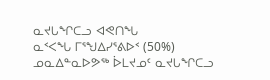ᓇᔪᒐᖏᑕᓗ ᐊᕙᑎᖓ
ᓇᑉᐸᖓ ᒥᕐᖑᐃᓯᕐᕕᐅᑉ (50%) ᓄᓇᐃᓐᓇᐅᕗᖅ ᐆᒪᔪᓄᑦ ᓇᔪᒐᖏᑕᓗ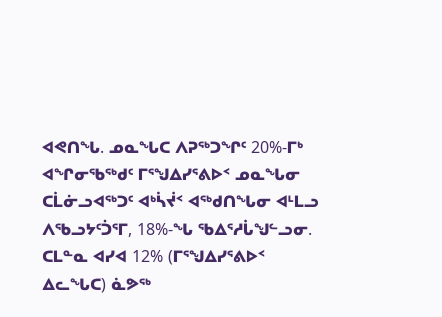ᐊᕙᑎᖓ. ᓄᓇᖓᑕ ᐱᕈᖅᑐᖏᑦ 20%-ᒥᒃ ᐊᖏᓂᖃᖅᑯᑦ ᒥᕐᖑᐃᓯᕐᕕᐅᑉ ᓄᓇᖓᓂ ᑕᒫᓃᓗᐊᖅᑐᑦ ᐊᒃᓵᔫᑉ ᐊᖅᑯᑎᖓᓂ ᐊᒻᒪᓗ ᐱᖃᓗᔭᑦᑑᕐᒥ, 18%-ᖓ ᖃᐃᕐᓱᒑᖑᓪᓗᓂ. ᑕᒪᓐᓇ ᐊᓯᐊ 12% (ᒥᕐᖑᐃᓯᕐᕕᐅᑉ ᐃᓚᖓᑕ) ᓈᕗᖅ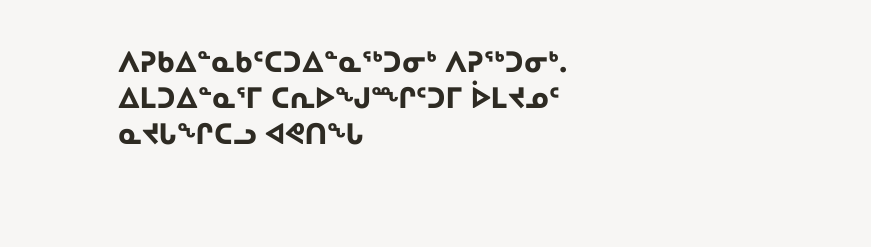ᐱᕈᑲᐃᓐᓇᑲᑦᑕᑐᐃᓐᓇᖅᑐᓂᒃ ᐱᕈᖅᑐᓂᒃ.
ᐃᒪᑐᐃᓐᓇᕐᒥ ᑕᕆᐅᖑᙱᑦᑐᒥ ᐆᒪᔪᓄᑦ ᓇᔪᒐᖏᑕᓗ ᐊᕙᑎᖓ